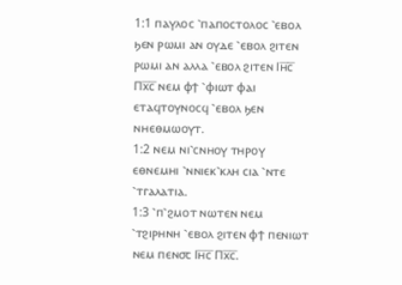1:1 ⲡⲁⲩⲗⲟⲥ ⳿ⲡⲁⲡⲟⲥⲧⲟⲗⲟⲥ ⳿ⲉⲃⲟⲗ ϧⲉⲛ ⲣⲱⲙⲓ ⲁⲛ ⲟⲩⲇⲉ ⳿ⲉⲃⲟⲗ ϩⲓⲧⲉⲛ ⲣⲱⲙⲓ ⲁⲛ ⲁⲗⲗⲁ ⳿ⲉⲃⲟⲗ ϩⲓⲧⲉⲛ Ⲓⲏ̅ⲥ̅ Ⲡⲭ̅ⲥ̅ ⲛⲉⲙ ⲫϯ ⳿ⲫⲓⲱⲧ ⲫⲁⲓ ⲉⲧⲁϥⲧⲟⲩⲛⲟⲥϥ ⳿ⲉⲃⲟⲗ ϧⲉⲛ ⲛⲏⲉⲑⲙⲱⲟⲩⲧ.
1:2 ⲛⲉⲙ ⲛⲓ⳿ⲥⲛⲏⲟⲩ ⲧⲏⲣⲟⲩ ⲉⲑⲛⲉⲙⲏⲓ ⳿ⲛⲛⲓⲉⲕ⳿ⲕⲗⲏ ⲥⲓⲁ ⳿ⲛⲧⲉ ⳿ⲧⲅⲁⲗⲁⲧⲓⲁ.
1:3 ⳿ⲡ⳿ϩⲙⲟⲧ ⲛⲱⲧⲉⲛ ⲛⲉⲙ ⳿ⲧϩⲓⲣⲏⲛⲏ ⳿ⲉⲃⲟⲗ ϩⲓⲧⲉⲛ ⲫϯ ⲡⲉⲛⲓⲱⲧ ⲛⲉⲙ ⲡⲉⲛ⳪ Ⲓⲏ̅ⲥ̅ Ⲡⲭ̅ⲥ̅.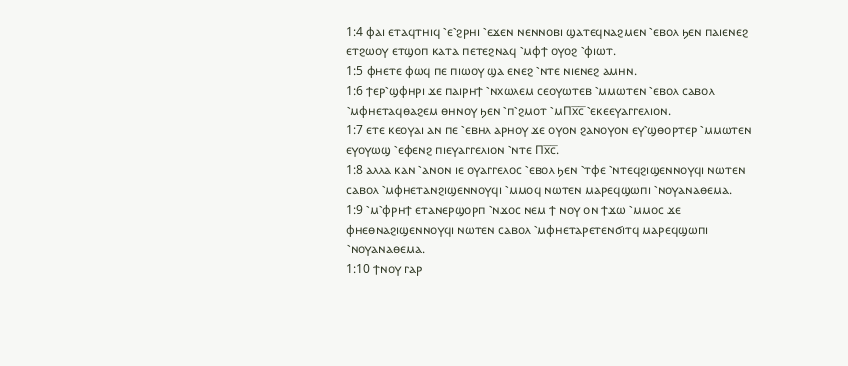1:4 ⲫⲁⲓ ⲉⲧⲁϥⲧⲏⲓϥ ⳿ⲉ⳿ϩⲣⲏⲓ ⳿ⲉϫⲉⲛ ⲛⲉⲛⲛⲟⲃⲓ ϣⲁⲧⲉϥⲛⲁϩⲙⲉⲛ ⳿ⲉⲃⲟⲗ ϧⲉⲛ ⲡⲁⲓⲉⲛⲉϩ ⲉⲧϩⲱⲟⲩ ⲉⲧϣⲟⲡ ⲕⲁⲧⲁ ⲡⲉⲧⲉϩⲛⲁϥ ⳿ⲙⲫϯ ⲟⲩⲟϩ ⳿ⲫⲓⲱⲧ.
1:5 ⲫⲏⲉⲧⲉ ⲫⲱϥ ⲡⲉ ⲡⲓⲱⲟⲩ ϣⲁ ⲉⲛⲉϩ ⳿ⲛⲧⲉ ⲛⲓⲉⲛⲉϩ ⲁⲙⲏⲛ.
1:6 ϯⲉⲣ⳿ϣⲫⲏⲣⲓ ϫⲉ ⲡⲁⲓⲣⲏϯ ⳿ⲛⲭⲱⲗⲉⲙ ⲥⲉⲟⲩⲱⲧⲉⲃ ⳿ⲙⲙⲱⲧⲉⲛ ⳿ⲉⲃⲟⲗ ⲥⲁⲃⲟⲗ ⳿ⲙⲫⲏⲉⲧⲁϥⲑⲁϩⲉⲙ ⲑⲏⲛⲟⲩ ϧⲉⲛ ⳿ⲡ⳿ϩⲙⲟⲧ ⳿ⲙⲠⲭ̅ⲥ̅ ⳿ⲉⲕⲉⲉⲩⲁⲅⲅⲉⲗⲓⲟⲛ.
1:7 ⲉⲧⲉ ⲕⲉⲟⲩⲁⲓ ⲁⲛ ⲡⲉ ⳿ⲉⲃⲏⲗ ⲁⲣⲏⲟⲩ ϫⲉ ⲟⲩⲟⲛ ϩⲁⲛⲟⲩⲟⲛ ⲉⲩ⳿ϣⲑⲟⲣⲧⲉⲣ ⳿ⲙⲙⲱⲧⲉⲛ ⲉⲩⲟⲩⲱϣ ⳿ⲉⲫⲉⲛϩ ⲡⲓⲉⲩⲁⲅⲅⲉⲗⲓⲟⲛ ⳿ⲛⲧⲉ Ⲡⲭ̅ⲥ̅.
1:8 ⲁⲗⲗⲁ ⲕⲁⲛ ⳿ⲁⲛⲟⲛ ⲓⲉ ⲟⲩⲁⲅⲅⲉⲗⲟⲥ ⳿ⲉⲃⲟⲗ ϧⲉⲛ ⳿ⲧⲫⲉ ⳿ⲛⲧⲉϥϩⲓϣⲉⲛⲛⲟⲩϥⲓ ⲛⲱⲧⲉⲛ ⲥⲁⲃⲟⲗ ⳿ⲙⲫⲏⲉⲧⲁⲛϩⲓϣⲉⲛⲛⲟⲩϥⲓ ⳿ⲙⲙⲟϥ ⲛⲱⲧⲉⲛ ⲙⲁⲣⲉϥϣⲱⲡⲓ ⳿ⲛⲟⲩⲁⲛⲁⲑⲉⲙⲁ.
1:9 ⳿ⲙ⳿ⲫⲣⲏϯ ⲉⲧⲁⲛⲉⲣϣⲟⲣⲡ ⳿ⲛϫⲟⲥ ⲛⲉⲙ ϯ ⲛⲟⲩ ⲟⲛ ϯϫⲱ ⳿ⲙⲙⲟⲥ ϫⲉ ⲫⲏⲉⲑⲛⲁϩⲓϣⲉⲛⲛⲟⲩϥⲓ ⲛⲱⲧⲉⲛ ⲥⲁⲃⲟⲗ ⳿ⲙⲫⲏⲉⲧⲁⲣⲉⲧⲉⲛϭⲓⲧϥ ⲙⲁⲣⲉϥϣⲱⲡⲓ ⳿ⲛⲟⲩⲁⲛⲁⲑⲉⲙⲁ.
1:10 ϯⲛⲟⲩ ⲅⲁⲣ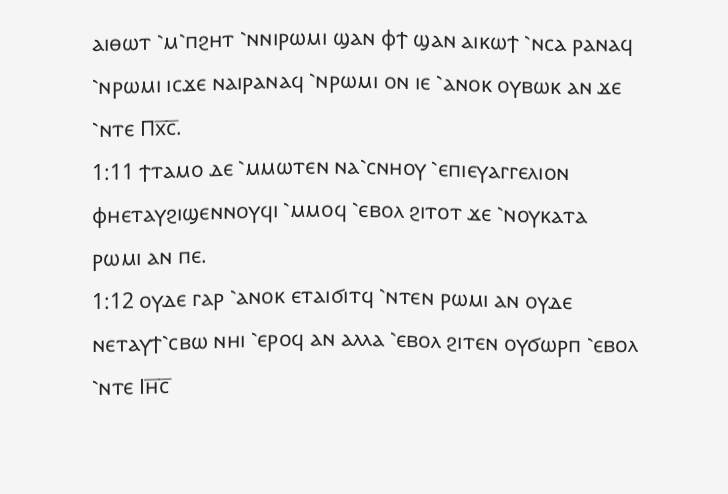ⲁⲓⲑⲱⲧ ⳿ⲙ⳿ⲡϩⲏⲧ ⳿ⲛⲛⲓⲣⲱⲙⲓ ϣⲁⲛ ⲫϯ ϣⲁⲛ ⲁⲓⲕⲱϯ ⳿ⲛⲥⲁ ⲣⲁⲛⲁϥ ⳿ⲛⲣⲱⲙⲓ ⲓⲥϫⲉ ⲛⲁⲓⲣⲁⲛⲁϥ ⳿ⲛⲣⲱⲙⲓ ⲟⲛ ⲓⲉ ⳿ⲁⲛⲟⲕ ⲟⲩⲃⲱⲕ ⲁⲛ ϫⲉ ⳿ⲛⲧⲉ Ⲡⲭ̅ⲥ̅.
1:11 ϯⲧⲁⲙⲟ ⲇⲉ ⳿ⲙⲙⲱⲧⲉⲛ ⲛⲁ⳿ⲥⲛⲏⲟⲩ ⳿ⲉⲡⲓⲉⲩⲁⲅⲅⲉⲗⲓⲟⲛ ⲫⲏⲉⲧⲁⲩϩⲓϣⲉⲛⲛⲟⲩϥⲓ ⳿ⲙⲙⲟϥ ⳿ⲉⲃⲟⲗ ϩⲓⲧⲟⲧ ϫⲉ ⳿ⲛⲟⲩⲕⲁⲧⲁ ⲣⲱⲙⲓ ⲁⲛ ⲡⲉ.
1:12 ⲟⲩⲇⲉ ⲅⲁⲣ ⳿ⲁⲛⲟⲕ ⲉⲧⲁⲓϭⲓⲧϥ ⳿ⲛⲧⲉⲛ ⲣⲱⲙⲓ ⲁⲛ ⲟⲩⲇⲉ ⲛⲉⲧⲁⲩϯ⳿ⲥⲃⲱ ⲛⲏⲓ ⳿ⲉⲣⲟϥ ⲁⲛ ⲁⲗⲗⲁ ⳿ⲉⲃⲟⲗ ϩⲓⲧⲉⲛ ⲟⲩϭⲱⲣⲡ ⳿ⲉⲃⲟⲗ ⳿ⲛⲧⲉ Ⲓⲏ̅ⲥ̅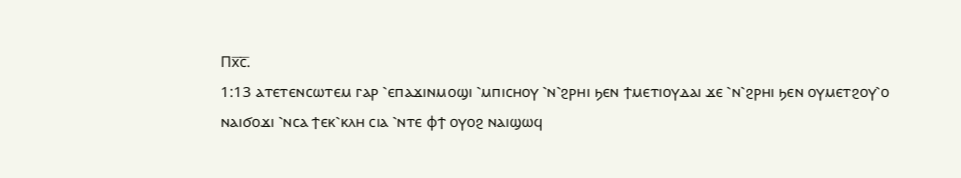Ⲡⲭ̅ⲥ̅.
1:13 ⲁⲧⲉⲧⲉⲛⲥⲱⲧⲉⲙ ⲅⲁⲣ ⳿ⲉⲡⲁϫⲓⲛⲙⲟϣⲓ ⳿ⲙⲡⲓⲥⲏⲟⲩ ⳿ⲛ⳿ϩⲣⲏⲓ ϧⲉⲛ ϯⲙⲉⲧⲓⲟⲩⲇⲁⲓ ϫⲉ ⳿ⲛ⳿ϩⲣⲏⲓ ϧⲉⲛ ⲟⲩⲙⲉⲧϩⲟⲩ⳿ⲟ ⲛⲁⲓϭⲟϫⲓ ⳿ⲛⲥⲁ ϯⲉⲕ⳿ⲕⲗⲏ ⲥⲓⲁ ⳿ⲛⲧⲉ ⲫϯ ⲟⲩⲟϩ ⲛⲁⲓϣⲱϥ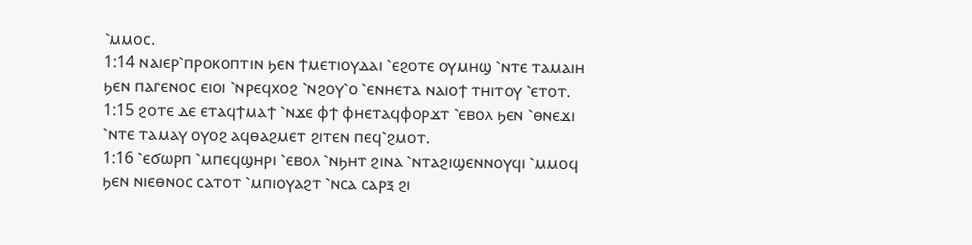⳿ⲙⲙⲟⲥ.
1:14 ⲛⲁⲓⲉⲣ⳿ⲡⲣⲟⲕⲟⲡⲧⲓⲛ ϧⲉⲛ ϯⲙⲉⲧⲓⲟⲩⲇⲁⲓ ⳿ⲉϩⲟⲧⲉ ⲟⲩⲙⲏϣ ⳿ⲛⲧⲉ ⲧⲁⲙⲁⲓⲏ ϧⲉⲛ ⲡⲁⲅⲉⲛⲟⲥ ⲉⲓⲟⲓ ⳿ⲛⲣⲉϥⲭⲟϩ ⳿ⲛϩⲟⲩ⳿ⲟ ⳿ⲉⲛⲏⲉⲧⲁ ⲛⲁⲓⲟϯ ⲧⲏⲓⲧⲟⲩ ⳿ⲉⲧⲟⲧ.
1:15 ϩⲟⲧⲉ ⲇⲉ ⲉⲧⲁϥϯⲙⲁϯ ⳿ⲛϫⲉ ⲫϯ ⲫⲏⲉⲧⲁϥⲫⲟⲣϫⲧ ⳿ⲉⲃⲟⲗ ϧⲉⲛ ⳿ⲑⲛⲉϫⲓ ⳿ⲛⲧⲉ ⲧⲁⲙⲁⲩ ⲟⲩⲟϩ ⲁϥⲑⲁϩⲙⲉⲧ ϩⲓⲧⲉⲛ ⲡⲉϥ⳿ϩⲙⲟⲧ.
1:16 ⳿ⲉϭⲱⲣⲡ ⳿ⲙⲡⲉϥϣⲏⲣⲓ ⳿ⲉⲃⲟⲗ ⳿ⲛϧⲏⲧ ϩⲓⲛⲁ ⳿ⲛⲧⲁϩⲓϣⲉⲛⲛⲟⲩϥⲓ ⳿ⲙⲙⲟϥ ϧⲉⲛ ⲛⲓⲉⲑⲛⲟⲥ ⲥⲁⲧⲟⲧ ⳿ⲙⲡⲓⲟⲩⲁϩⲧ ⳿ⲛⲥⲁ ⲥⲁⲣⲝ ϩⲓ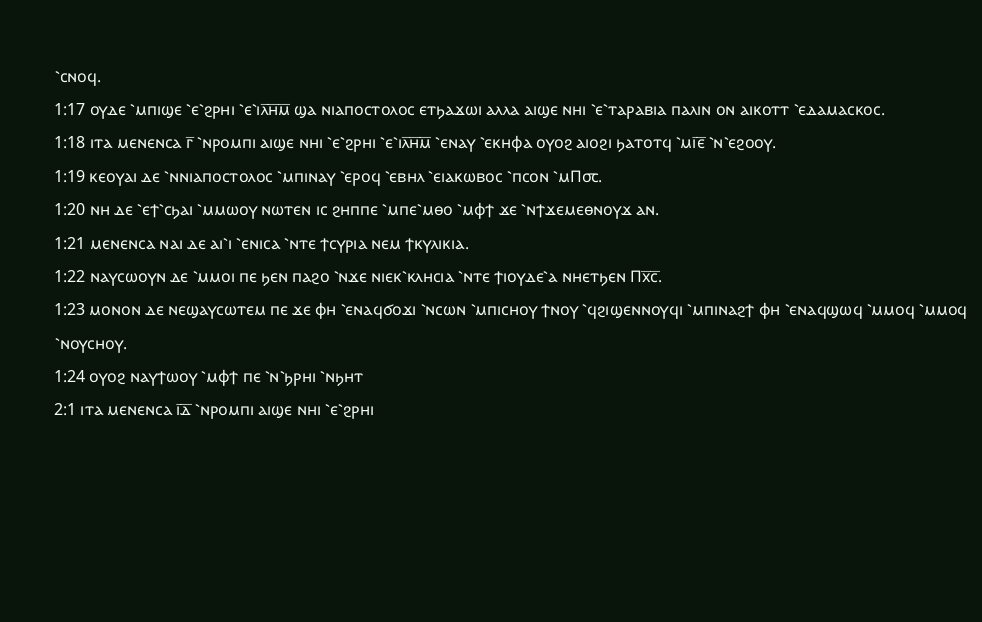⳿ⲥⲛⲟϥ.
1:17 ⲟⲩⲇⲉ ⳿ⲙⲡⲓϣⲉ ⳿ⲉ⳿ϩⲣⲏⲓ ⳿ⲉ⳿ⲓⲗ̅ⲏ̅ⲙ̅ ϣⲁ ⲛⲓⲁⲡⲟⲥⲧⲟⲗⲟⲥ ⲉⲧϧⲁϫⲱⲓ ⲁⲗⲗⲁ ⲁⲓϣⲉ ⲛⲏⲓ ⳿ⲉ⳿ⲧⲁⲣⲁⲃⲓⲁ ⲡⲁⲗⲓⲛ ⲟⲛ ⲁⲓⲕⲟⲧⲧ ⳿ⲉⲇⲁⲙⲁⲥⲕⲟⲥ.
1:18 ⲓⲧⲁ ⲙⲉⲛⲉⲛⲥⲁ ⲅ̅ ⳿ⲛⲣⲟⲙⲡⲓ ⲁⲓϣⲉ ⲛⲏⲓ ⳿ⲉ⳿ϩⲣⲏⲓ ⳿ⲉ⳿ⲓⲗ̅ⲏ̅ⲙ̅ ⳿ⲉⲛⲁⲩ ⳿ⲉⲕⲏⲫⲁ ⲟⲩⲟϩ ⲁⲓⲟϩⲓ ϧⲁⲧⲟⲧϥ ⳿ⲙⲓ̅ⲉ̅ ⳿ⲛ⳿ⲉϩⲟⲟⲩ.
1:19 ⲕⲉⲟⲩⲁⲓ ⲇⲉ ⳿ⲛⲛⲓⲁⲡⲟⲥⲧⲟⲗⲟⲥ ⳿ⲙⲡⲓⲛⲁⲩ ⳿ⲉⲣⲟϥ ⳿ⲉⲃⲏⲗ ⳿ⲉⲓⲁⲕⲱⲃⲟⲥ ⳿ⲡⲥⲟⲛ ⳿ⲙⲠ⳪.
1:20 ⲛⲏ ⲇⲉ ⳿ⲉϯ⳿ⲥϧⲁⲓ ⳿ⲙⲙⲱⲟⲩ ⲛⲱⲧⲉⲛ ⲓⲥ ϩⲏⲡⲡⲉ ⳿ⲙⲡⲉ⳿ⲙⲑⲟ ⳿ⲙⲫϯ ϫⲉ ⳿ⲛϯϫⲉⲙⲉⲑⲛⲟⲩϫ ⲁⲛ.
1:21 ⲙⲉⲛⲉⲛⲥⲁ ⲛⲁⲓ ⲇⲉ ⲁⲓ⳿ⲓ ⳿ⲉⲛⲓⲥⲁ ⳿ⲛⲧⲉ ϯⲥⲩⲣⲓⲁ ⲛⲉⲙ ϯⲕⲩⲗⲓⲕⲓⲁ.
1:22 ⲛⲁⲩⲥⲱⲟⲩⲛ ⲇⲉ ⳿ⲙⲙⲟⲓ ⲡⲉ ϧⲉⲛ ⲡⲁϩⲟ ⳿ⲛϫⲉ ⲛⲓⲉⲕ⳿ⲕⲗⲏⲥⲓⲁ ⳿ⲛⲧⲉ ϯⲓⲟⲩⲇⲉ⳿ⲁ ⲛⲏⲉⲧϧⲉⲛ Ⲡⲭ̅ⲥ̅.
1:23 ⲙⲟⲛⲟⲛ ⲇⲉ ⲛⲉϣⲁⲩⲥⲱⲧⲉⲙ ⲡⲉ ϫⲉ ⲫⲏ ⳿ⲉⲛⲁϥϭⲟϫⲓ ⳿ⲛⲥⲱⲛ ⳿ⲙⲡⲓⲥⲏⲟⲩ ϯⲛⲟⲩ ⳿ϥϩⲓϣⲉⲛⲛⲟⲩϥⲓ ⳿ⲙⲡⲓⲛⲁϩϯ ⲫⲏ ⳿ⲉⲛⲁϥϣⲱϥ ⳿ⲙⲙⲟϥ ⳿ⲙⲙⲟϥ ⳿ⲛⲟⲩⲥⲏⲟⲩ.
1:24 ⲟⲩⲟϩ ⲛⲁⲩϯⲱⲟⲩ ⳿ⲙⲫϯ ⲡⲉ ⳿ⲛ⳿ϧⲣⲏⲓ ⳿ⲛϧⲏⲧ
2:1 ⲓⲧⲁ ⲙⲉⲛⲉⲛⲥⲁ ⲓ̅ⲇ̅ ⳿ⲛⲣⲟⲙⲡⲓ ⲁⲓϣⲉ ⲛⲏⲓ ⳿ⲉ⳿ϩⲣⲏⲓ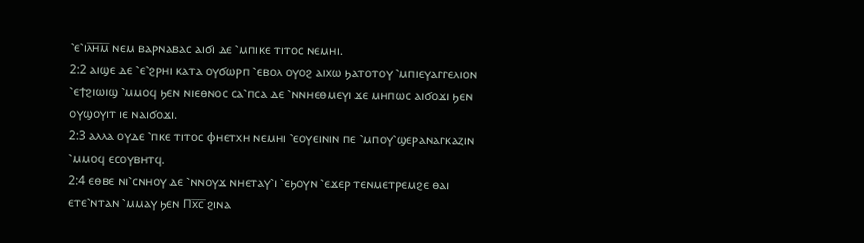⳿ⲉ⳿ⲓⲗ̅ⲏ̅ⲙ̅ ⲛⲉⲙ ⲃⲁⲣⲛⲁⲃⲁⲥ ⲁⲓϭⲓ ⲇⲉ ⳿ⲙⲡⲓⲕⲉ ⲧⲓⲧⲟⲥ ⲛⲉⲙⲏⲓ.
2:2 ⲁⲓϣⲉ ⲇⲉ ⳿ⲉ⳿ϩⲣⲏⲓ ⲕⲁⲧⲁ ⲟⲩϭⲱⲣⲡ ⳿ⲉⲃⲟⲗ ⲟⲩⲟϩ ⲁⲓⲭⲱ ϧⲁⲧⲟⲧⲟⲩ ⳿ⲙⲡⲓⲉⲩⲁⲅⲅⲉⲗⲓⲟⲛ ⳿ⲉϯϩⲓⲱⲓϣ ⳿ⲙⲙⲟϥ ϧⲉⲛ ⲛⲓⲉⲑⲛⲟⲥ ⲥⲁ⳿ⲡⲥⲁ ⲇⲉ ⳿ⲛⲛⲏⲉⲑⲙⲉⲩⲓ ϫⲉ ⲙⲏⲡⲱⲥ ⲁⲓϭⲟϫⲓ ϧⲉⲛ ⲟⲩϣⲟⲩⲓⲧ ⲓⲉ ⲛⲁⲓϭⲟϫⲓ.
2:3 ⲁⲗⲗⲁ ⲟⲩⲇⲉ ⳿ⲡⲕⲉ ⲧⲓⲧⲟⲥ ⲫⲏⲉⲧⲭⲏ ⲛⲉⲙⲏⲓ ⳿ⲉⲟⲩⲉⲓⲛⲓⲛ ⲡⲉ ⳿ⲙⲡⲟⲩ⳿ϣⲉⲣⲁⲛⲁⲅⲕⲁⲍⲓⲛ ⳿ⲙⲙⲟϥ ⲉⲥⲟⲩⲃⲏⲧϥ.
2:4 ⲉⲑⲃⲉ ⲛⲓ⳿ⲥⲛⲏⲟⲩ ⲇⲉ ⳿ⲛⲛⲟⲩϫ ⲛⲏⲉⲧⲁⲩ⳿ⲓ ⳿ⲉϧⲟⲩⲛ ⳿ⲉϫⲉⲣ ⲧⲉⲛⲙⲉⲧⲣⲉⲙϩⲉ ⲑⲁⲓ ⲉⲧⲉ⳿ⲛⲧⲁⲛ ⳿ⲙⲙⲁⲩ ϧⲉⲛ Ⲡⲭ̅ⲥ̅ ϩⲓⲛⲁ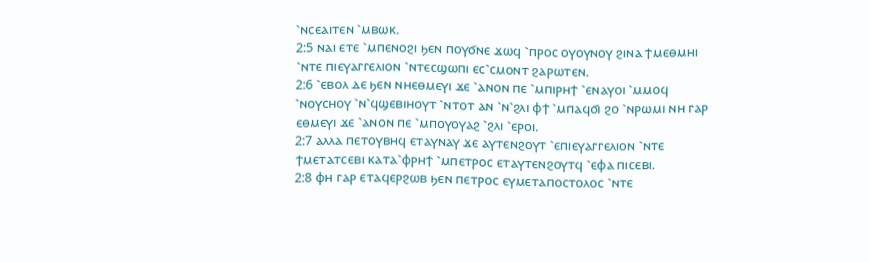⳿ⲛⲥⲉⲁⲓⲧⲉⲛ ⳿ⲙⲃⲱⲕ.
2:5 ⲛⲁⲓ ⲉⲧⲉ ⳿ⲙⲡⲉⲛⲟϩⲓ ϧⲉⲛ ⲡⲟⲩϭⲛⲉ ϫⲱϥ ⳿ⲡⲣⲟⲥ ⲟⲩⲟⲩⲛⲟⲩ ϩⲓⲛⲁ ϯⲙⲉⲑⲙⲏⲓ ⳿ⲛⲧⲉ ⲡⲓⲉⲩⲁⲅⲅⲉⲗⲓⲟⲛ ⳿ⲛⲧⲉⲥϣⲱⲡⲓ ⲉⲥ⳿ⲥⲙⲟⲛⲧ ϩⲁⲣⲱⲧⲉⲛ.
2:6 ⳿ⲉⲃⲟⲗ ⲇⲉ ϧⲉⲛ ⲛⲏⲉⲑⲙⲉⲩⲓ ϫⲉ ⳿ⲁⲛⲟⲛ ⲡⲉ ⳿ⲙⲡⲓⲣⲏϯ ⳿ⲉⲛⲁⲩⲟⲓ ⳿ⲙⲙⲟϥ ⳿ⲛⲟⲩⲥⲏⲟⲩ ⳿ⲛ⳿ϥϣⲉⲃⲓⲏⲟⲩⲧ ⳿ⲛⲧⲟⲧ ⲁⲛ ⳿ⲛ⳿ϩⲗⲓ ⲫϯ ⳿ⲙⲡⲁϥϭⲓ ϩⲟ ⳿ⲛⲣⲱⲙⲓ ⲛⲏ ⲅⲁⲣ ⲉⲑⲙⲉⲩⲓ ϫⲉ ⳿ⲁⲛⲟⲛ ⲡⲉ ⳿ⲙⲡⲟⲩⲟⲩⲁϩ ⳿ϩⲗⲓ ⳿ⲉⲣⲟⲓ.
2:7 ⲁⲗⲗⲁ ⲡⲉⲧⲟⲩⲃⲏϥ ⲉⲧⲁⲩⲛⲁⲩ ϫⲉ ⲁⲩⲧⲉⲛϩⲟⲩⲧ ⳿ⲉⲡⲓⲉⲩⲁⲅⲅⲉⲗⲓⲟⲛ ⳿ⲛⲧⲉ ϯⲙⲉⲧⲁⲧⲥⲉⲃⲓ ⲕⲁⲧⲁ⳿ⲫⲣⲏϯ ⳿ⲙⲡⲉⲧⲣⲟⲥ ⲉⲧⲁⲩⲧⲉⲛϩⲟⲩⲧϥ ⳿ⲉⲫⲁ ⲡⲓⲥⲉⲃⲓ.
2:8 ⲫⲏ ⲅⲁⲣ ⲉⲧⲁϥⲉⲣϩⲱⲃ ϧⲉⲛ ⲡⲉⲧⲣⲟⲥ ⲉⲩⲙⲉⲧⲁⲡⲟⲥⲧⲟⲗⲟⲥ ⳿ⲛⲧⲉ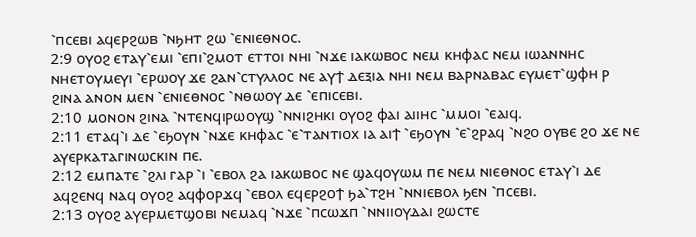⳿ⲡⲥⲉⲃⲓ ⲁϥⲉⲣϩⲱⲃ ⳿ⲛϧⲏⲧ ϩⲱ ⳿ⲉⲛⲓⲉⲑⲛⲟⲥ.
2:9 ⲟⲩⲟϩ ⲉⲧⲁⲩ⳿ⲉⲙⲓ ⳿ⲉⲡⲓ⳿ϩⲙⲟⲧ ⲉⲧⲧⲟⲓ ⲛⲏⲓ ⳿ⲛϫⲉ ⲓⲁⲕⲱⲃⲟⲥ ⲛⲉⲙ ⲕⲏⲫⲁⲥ ⲛⲉⲙ ⲓⲱⲁⲛⲛⲏⲥ ⲛⲏⲉⲧⲟⲩⲙⲉⲩⲓ ⳿ⲉⲣⲱⲟⲩ ϫⲉ ϩⲁⲛ⳿ⲥⲧⲩⲗⲗⲟⲥ ⲛⲉ ⲁⲩϯ ⲇⲉⲝⲓⲁ ⲛⲏⲓ ⲛⲉⲙ ⲃⲁⲣⲛⲁⲃⲁⲥ ⲉⲩⲙⲉⲧ⳿ϣⲫⲏ ⲣ ϩⲓⲛⲁ ⲁⲛⲟⲛ ⲙⲉⲛ ⳿ⲉⲛⲓⲉⲑⲛⲟⲥ ⳿ⲛⲑⲱⲟⲩ ⲇⲉ ⳿ⲉⲡⲓⲥⲉⲃⲓ.
2:10 ⲙⲟⲛⲟⲛ ϩⲓⲛⲁ ⳿ⲛⲧⲉⲛϥⲓⲣⲱⲟⲩϣ ⳿ⲛⲛⲓϩⲏⲕⲓ ⲟⲩⲟϩ ⲫⲁⲓ ⲁⲓⲓⲏⲥ ⳿ⲙⲙⲟⲓ ⳿ⲉⲁⲓϥ.
2:11 ⲉⲧⲁϥ⳿ⲓ ⲇⲉ ⳿ⲉϧⲟⲩⲛ ⳿ⲛϫⲉ ⲕⲏⲫⲁⲥ ⳿ⲉ⳿ⲧⲁⲛⲧⲓⲟⲭ ⲓⲁ ⲁⲓϯ ⳿ⲉϧⲟⲩⲛ ⳿ⲉ⳿ϩⲣⲁϥ ⳿ⲛϩⲟ ⲟⲩⲃⲉ ϩⲟ ϫⲉ ⲛⲉ ⲁⲩⲉⲣⲕⲁⲧⲁⲅⲓⲛⲱⲥⲕⲓⲛ ⲡⲉ.
2:12 ⲉⲙⲡⲁⲧⲉ ⳿ϩⲗⲓ ⲅⲁⲣ ⳿ⲓ ⳿ⲉⲃⲟⲗ ϩⲁ ⲓⲁⲕⲱⲃⲟⲥ ⲛⲉ ϣⲁϥⲟⲩⲱⲙ ⲡⲉ ⲛⲉⲙ ⲛⲓⲉⲑⲛⲟⲥ ⲉⲧⲁⲩ⳿ⲓ ⲇⲉ ⲁϥϩⲉⲛϥ ⲛⲁϥ ⲟⲩⲟϩ ⲁϥⲫⲟⲣϫϥ ⳿ⲉⲃⲟⲗ ⲉϥⲉⲣϩⲟϯ ϧⲁ⳿ⲧϩⲏ ⳿ⲛⲛⲓⲉⲃⲟⲗ ϧⲉⲛ ⳿ⲡⲥⲉⲃⲓ.
2:13 ⲟⲩⲟϩ ⲁⲩⲉⲣⲙⲉⲧϣⲟⲃⲓ ⲛⲉⲙⲁϥ ⳿ⲛϫⲉ ⳿ⲡⲥⲱϫⲡ ⳿ⲛⲛⲓⲓⲟⲩⲇⲁⲓ ϩⲱⲥⲧⲉ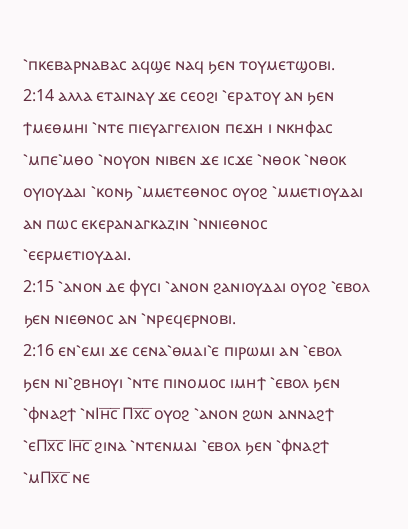⳿ⲡⲕⲉⲃⲁⲣⲛⲁⲃⲁⲥ ⲁϥϣⲉ ⲛⲁϥ ϧⲉⲛ ⲧⲟⲩⲙⲉⲧϣⲟⲃⲓ.
2:14 ⲁⲗⲗⲁ ⲉⲧⲁⲓⲛⲁⲩ ϫⲉ ⲥⲉⲟϩⲓ ⳿ⲉⲣⲁⲧⲟⲩ ⲁⲛ ϧⲉⲛ ϯⲙⲉⲑⲙⲏⲓ ⳿ⲛⲧⲉ ⲡⲓⲉⲩⲁⲅⲅⲉⲗⲓⲟⲛ ⲡⲉϫⲏ ⲓ ⲛⲕⲏⲫⲁⲥ ⳿ⲙⲡⲉ⳿ⲙⲑⲟ ⳿ⲛⲟⲩⲟⲛ ⲛⲓⲃⲉⲛ ϫⲉ ⲓⲥϫⲉ ⳿ⲛⲑⲟⲕ ⳿ⲛⲑⲟⲕ ⲟⲩⲓⲟⲩⲇⲁⲓ ⳿ⲕⲟⲛϧ ⳿ⲙⲙⲉⲧⲉⲑⲛⲟⲥ ⲟⲩⲟϩ ⳿ⲙⲙⲉⲧⲓⲟⲩⲇⲁⲓ ⲁⲛ ⲡⲱⲥ ⲉⲕⲉⲣⲁⲛⲁⲅⲕⲁⲍⲓⲛ ⳿ⲛⲛⲓⲉⲑⲛⲟⲥ ⳿ⲉⲉⲣⲙⲉⲧⲓⲟⲩⲇⲁⲓ.
2:15 ⳿ⲁⲛⲟⲛ ⲇⲉ ⲫⲩⲥⲓ ⳿ⲁⲛⲟⲛ ϩⲁⲛⲓⲟⲩⲇⲁⲓ ⲟⲩⲟϩ ⳿ⲉⲃⲟⲗ ϧⲉⲛ ⲛⲓⲉⲑⲛⲟⲥ ⲁⲛ ⳿ⲛⲣⲉϥⲉⲣⲛⲟⲃⲓ.
2:16 ⲉⲛ⳿ⲉⲙⲓ ϫⲉ ⲥⲉⲛⲁ⳿ⲑⲙⲁⲓ⳿ⲉ ⲡⲓⲣⲱⲙⲓ ⲁⲛ ⳿ⲉⲃⲟⲗ ϧⲉⲛ ⲛⲓ⳿ϩⲃⲏⲟⲩⲓ ⳿ⲛⲧⲉ ⲡⲓⲛⲟⲙⲟⲥ ⲓⲙⲏϯ ⳿ⲉⲃⲟⲗ ϧⲉⲛ ⳿ⲫⲛⲁϩϯ ⳿ⲛⲒⲏ̅ⲥ̅ Ⲡⲭ̅ⲥ̅ ⲟⲩⲟϩ ⳿ⲁⲛⲟⲛ ϩⲱⲛ ⲁⲛⲛⲁϩϯ ⳿ⲉⲠⲭ̅ⲥ̅ Ⲓⲏ̅ⲥ̅ ϩⲓⲛⲁ ⳿ⲛⲧⲉⲛⲙⲁⲓ ⳿ⲉⲃⲟⲗ ϧⲉⲛ ⳿ⲫⲛⲁϩϯ ⳿ⲙⲠⲭ̅ⲥ̅ ⲛⲉ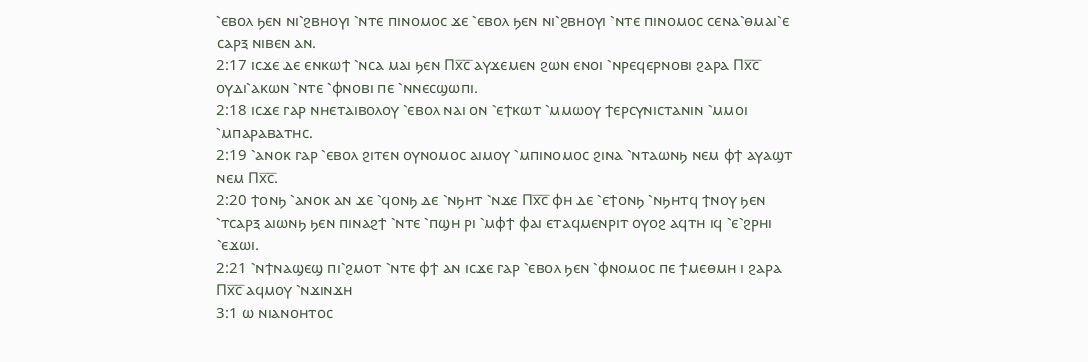⳿ⲉⲃⲟⲗ ϧⲉⲛ ⲛⲓ⳿ϩⲃⲏⲟⲩⲓ ⳿ⲛⲧⲉ ⲡⲓⲛⲟⲙⲟⲥ ϫⲉ ⳿ⲉⲃⲟⲗ ϧⲉⲛ ⲛⲓ⳿ϩⲃⲏⲟⲩⲓ ⳿ⲛⲧⲉ ⲡⲓⲛⲟⲙⲟⲥ ⲥⲉⲛⲁ⳿ⲑⲙⲁⲓ⳿ⲉ ⲥⲁⲣⲝ ⲛⲓⲃⲉⲛ ⲁⲛ.
2:17 ⲓⲥϫⲉ ⲇⲉ ⲉⲛⲕⲱϯ ⳿ⲛⲥⲁ ⲙⲁⲓ ϧⲉⲛ Ⲡⲭ̅ⲥ̅ ⲁⲩϫⲉⲙⲉⲛ ϩⲱⲛ ⲉⲛⲟⲓ ⳿ⲛⲣⲉϥⲉⲣⲛⲟⲃⲓ ϩⲁⲣⲁ Ⲡⲭ̅ⲥ̅ ⲟⲩⲇⲓ⳿ⲁⲕⲱⲛ ⳿ⲛⲧⲉ ⳿ⲫⲛⲟⲃⲓ ⲡⲉ ⳿ⲛⲛⲉⲥϣⲱⲡⲓ.
2:18 ⲓⲥϫⲉ ⲅⲁⲣ ⲛⲏⲉⲧⲁⲓⲃⲟⲗⲟⲩ ⳿ⲉⲃⲟⲗ ⲛⲁⲓ ⲟⲛ ⳿ⲉϯⲕⲱⲧ ⳿ⲙⲙⲱⲟⲩ ϯⲉⲣⲥⲩⲛⲓⲥⲧⲁⲛⲓⲛ ⳿ⲙⲙⲟⲓ ⳿ⲙⲡⲁⲣⲁⲃⲁⲧⲏⲥ.
2:19 ⳿ⲁⲛⲟⲕ ⲅⲁⲣ ⳿ⲉⲃⲟⲗ ϩⲓⲧⲉⲛ ⲟⲩⲛⲟⲙⲟⲥ ⲁⲓⲙⲟⲩ ⳿ⲙⲡⲓⲛⲟⲙⲟⲥ ϩⲓⲛⲁ ⳿ⲛⲧⲁⲱⲛϧ ⲛⲉⲙ ⲫϯ ⲁⲩⲁϣⲧ ⲛⲉⲙ Ⲡⲭ̅ⲥ̅.
2:20 ϯⲟⲛϧ ⳿ⲁⲛⲟⲕ ⲁⲛ ϫⲉ ⳿ϥⲟⲛϧ ⲇⲉ ⳿ⲛϧⲏⲧ ⳿ⲛϫⲉ Ⲡⲭ̅ⲥ̅ ⲫⲏ ⲇⲉ ⳿ⲉϯⲟⲛϧ ⳿ⲛϧⲏⲧϥ ϯⲛⲟⲩ ϧⲉⲛ ⳿ⲧⲥⲁⲣⲝ ⲁⲓⲱⲛϧ ϧⲉⲛ ⲡⲓⲛⲁϩϯ ⳿ⲛⲧⲉ ⳿ⲡϣⲏ ⲣⲓ ⳿ⲙⲫϯ ⲫⲁⲓ ⲉⲧⲁϥⲙⲉⲛⲣⲓⲧ ⲟⲩⲟϩ ⲁϥⲧⲏ ⲓϥ ⳿ⲉ⳿ϩⲣⲏⲓ ⳿ⲉϫⲱⲓ.
2:21 ⳿ⲛϯⲛⲁϣⲉϣ ⲡⲓ⳿ϩⲙⲟⲧ ⳿ⲛⲧⲉ ⲫϯ ⲁⲛ ⲓⲥϫⲉ ⲅⲁⲣ ⳿ⲉⲃⲟⲗ ϧⲉⲛ ⳿ⲫⲛⲟⲙⲟⲥ ⲡⲉ ϯⲙⲉⲑⲙⲏ ⲓ ϩⲁⲣⲁ Ⲡⲭ̅ⲥ̅ ⲁϥⲙⲟⲩ ⳿ⲛϫⲓⲛϫⲏ
3:1 ⲱ ⲛⲓⲁⲛⲟⲏⲧⲟⲥ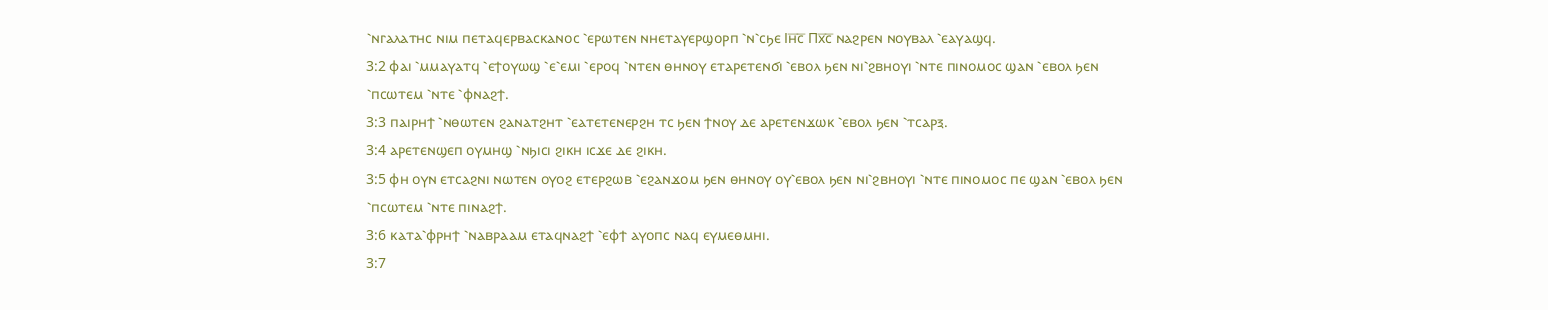⳿ⲛⲅⲁⲗⲁⲧⲏⲥ ⲛⲓⲙ ⲡⲉⲧⲁϥⲉⲣⲃⲁⲥⲕⲁⲛⲟⲥ ⳿ⲉⲣⲱⲧⲉⲛ ⲛⲏⲉⲧⲁⲩⲉⲣϣⲟⲣⲡ ⳿ⲛ⳿ⲥϧⲉ Ⲓⲏ̅ⲥ̅ Ⲡⲭ̅ⲥ̅ ⲛⲁϩⲣⲉⲛ ⲛⲟⲩⲃⲁⲗ ⳿ⲉⲁⲩⲁϣϥ.
3:2 ⲫⲁⲓ ⳿ⲙⲙⲁⲩⲁⲧϥ ⳿ⲉϯⲟⲩⲱϣ ⳿ⲉ⳿ⲉⲙⲓ ⳿ⲉⲣⲟϥ ⳿ⲛⲧⲉⲛ ⲑⲏⲛⲟⲩ ⲉⲧⲁⲣⲉⲧⲉⲛϭⲓ ⳿ⲉⲃⲟⲗ ϧⲉⲛ ⲛⲓ⳿ϩⲃⲏⲟⲩⲓ ⳿ⲛⲧⲉ ⲡⲓⲛⲟⲙⲟⲥ ϣⲁⲛ ⳿ⲉⲃⲟⲗ ϧⲉⲛ ⳿ⲡⲥⲱⲧⲉⲙ ⳿ⲛⲧⲉ ⳿ⲫⲛⲁϩϯ.
3:3 ⲡⲁⲓⲣⲏϯ ⳿ⲛⲑⲱⲧⲉⲛ ϩⲁⲛⲁⲧϩⲏⲧ ⳿ⲉⲁⲧⲉⲧⲉⲛⲉⲣϩⲏ ⲧⲥ ϧⲉⲛ ϯⲛⲟⲩ ⲇⲉ ⲁⲣⲉⲧⲉⲛϫⲱⲕ ⳿ⲉⲃⲟⲗ ϧⲉⲛ ⳿ⲧⲥⲁⲣⲝ.
3:4 ⲁⲣⲉⲧⲉⲛϣⲉⲡ ⲟⲩⲙⲏϣ ⳿ⲛϧⲓⲥⲓ ϩⲓⲕⲏ ⲓⲥϫⲉ ⲇⲉ ϩⲓⲕⲏ.
3:5 ⲫⲏ ⲟⲩⲛ ⲉⲧⲥⲁϩⲛⲓ ⲛⲱⲧⲉⲛ ⲟⲩⲟϩ ⲉⲧⲉⲣϩⲱⲃ ⳿ⲉϩⲁⲛϫⲟⲙ ϧⲉⲛ ⲑⲏⲛⲟⲩ ⲟⲩ⳿ⲉⲃⲟⲗ ϧⲉⲛ ⲛⲓ⳿ϩⲃⲏⲟⲩⲓ ⳿ⲛⲧⲉ ⲡⲓⲛⲟⲙⲟⲥ ⲡⲉ ϣⲁⲛ ⳿ⲉⲃⲟⲗ ϧⲉⲛ ⳿ⲡⲥⲱⲧⲉⲙ ⳿ⲛⲧⲉ ⲡⲓⲛⲁϩϯ.
3:6 ⲕⲁⲧⲁ⳿ⲫⲣⲏϯ ⳿ⲛⲁⲃⲣⲁⲁⲙ ⲉⲧⲁϥⲛⲁϩϯ ⳿ⲉⲫϯ ⲁⲩⲟⲡⲥ ⲛⲁϥ ⲉⲩⲙⲉⲑⲙⲏⲓ.
3:7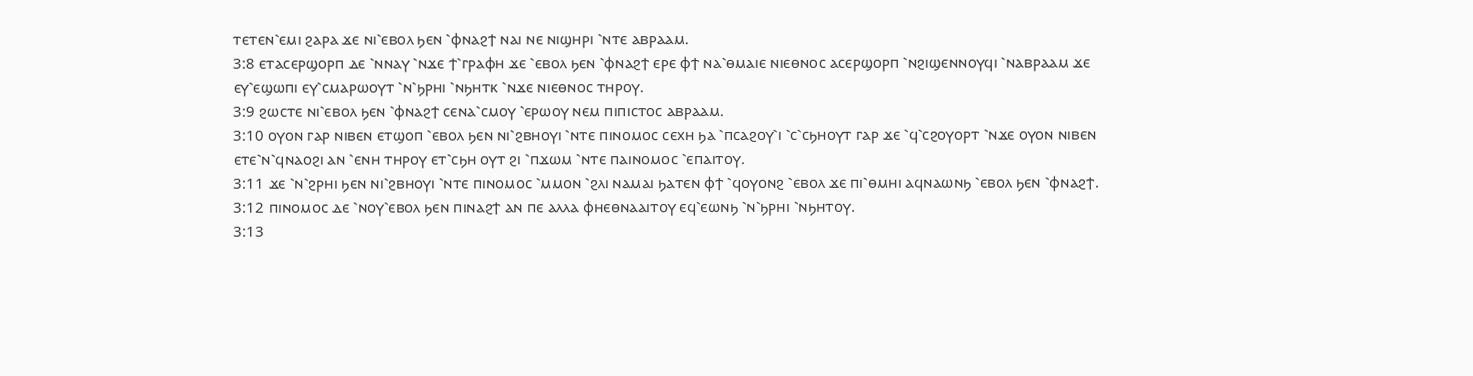ⲧⲉⲧⲉⲛ⳿ⲉⲙⲓ ϩⲁⲣⲁ ϫⲉ ⲛⲓ⳿ⲉⲃⲟⲗ ϧⲉⲛ ⳿ⲫⲛⲁϩϯ ⲛⲁⲓ ⲛⲉ ⲛⲓϣⲏⲣⲓ ⳿ⲛⲧⲉ ⲁⲃⲣⲁⲁⲙ.
3:8 ⲉⲧⲁⲥⲉⲣϣⲟⲣⲡ ⲇⲉ ⳿ⲛⲛⲁⲩ ⳿ⲛϫⲉ ϯ⳿ⲅⲣⲁⲫⲏ ϫⲉ ⳿ⲉⲃⲟⲗ ϧⲉⲛ ⳿ⲫⲛⲁϩϯ ⲉⲣⲉ ⲫϯ ⲛⲁ⳿ⲑⲙⲁⲓⲉ ⲛⲓⲉⲑⲛⲟⲥ ⲁⲥⲉⲣϣⲟⲣⲡ ⳿ⲛϩⲓϣⲉⲛⲛⲟⲩϥⲓ ⳿ⲛⲁⲃⲣⲁⲁⲙ ϫⲉ ⲉⲩ⳿ⲉϣⲱⲡⲓ ⲉⲩ⳿ⲥⲙⲁⲣⲱⲟⲩⲧ ⳿ⲛ⳿ϧⲣⲏⲓ ⳿ⲛϧⲏⲧⲕ ⳿ⲛϫⲉ ⲛⲓⲉⲑⲛⲟⲥ ⲧⲏⲣⲟⲩ.
3:9 ϩⲱⲥⲧⲉ ⲛⲓ⳿ⲉⲃⲟⲗ ϧⲉⲛ ⳿ⲫⲛⲁϩϯ ⲥⲉⲛⲁ⳿ⲥⲙⲟⲩ ⳿ⲉⲣⲱⲟⲩ ⲛⲉⲙ ⲡⲓⲡⲓⲥⲧⲟⲥ ⲁⲃⲣⲁⲁⲙ.
3:10 ⲟⲩⲟⲛ ⲅⲁⲣ ⲛⲓⲃⲉⲛ ⲉⲧϣⲟⲡ ⳿ⲉⲃⲟⲗ ϧⲉⲛ ⲛⲓ⳿ϩⲃⲏⲟⲩⲓ ⳿ⲛⲧⲉ ⲡⲓⲛⲟⲙⲟⲥ ⲥⲉⲭⲏ ϧⲁ ⳿ⲡⲥⲁϩⲟⲩ⳿ⲓ ⳿ⲥ⳿ⲥϧⲏⲟⲩⲧ ⲅⲁⲣ ϫⲉ ⳿ϥ⳿ⲥϩⲟⲩⲟⲣⲧ ⳿ⲛϫⲉ ⲟⲩⲟⲛ ⲛⲓⲃⲉⲛ ⲉⲧⲉ⳿ⲛ⳿ϥⲛⲁⲟϩⲓ ⲁⲛ ⳿ⲉⲛⲏ ⲧⲏⲣⲟⲩ ⲉⲧ⳿ⲥϧⲏ ⲟⲩⲧ ϩⲓ ⳿ⲡϫⲱⲙ ⳿ⲛⲧⲉ ⲡⲁⲓⲛⲟⲙⲟⲥ ⳿ⲉⲡⲁⲓⲧⲟⲩ.
3:11 ϫⲉ ⳿ⲛ⳿ϩⲣⲏⲓ ϧⲉⲛ ⲛⲓ⳿ϩⲃⲏⲟⲩⲓ ⳿ⲛⲧⲉ ⲡⲓⲛⲟⲙⲟⲥ ⳿ⲙⲙⲟⲛ ⳿ϩⲗⲓ ⲛⲁⲙⲁⲓ ϧⲁⲧⲉⲛ ⲫϯ ⳿ϥⲟⲩⲟⲛϩ ⳿ⲉⲃⲟⲗ ϫⲉ ⲡⲓ⳿ⲑⲙⲏⲓ ⲁϥⲛⲁⲱⲛϧ ⳿ⲉⲃⲟⲗ ϧⲉⲛ ⳿ⲫⲛⲁϩϯ.
3:12 ⲡⲓⲛⲟⲙⲟⲥ ⲇⲉ ⳿ⲛⲟⲩ⳿ⲉⲃⲟⲗ ϧⲉⲛ ⲡⲓⲛⲁϩϯ ⲁⲛ ⲡⲉ ⲁⲗⲗⲁ ⲫⲏⲉⲑⲛⲁⲁⲓⲧⲟⲩ ⲉϥ⳿ⲉⲱⲛϧ ⳿ⲛ⳿ϧⲣⲏⲓ ⳿ⲛϧⲏⲧⲟⲩ.
3:13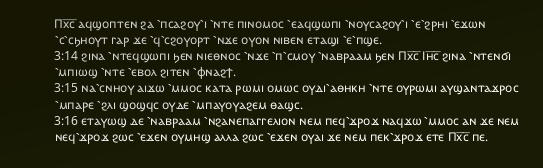Ⲡⲭ̅ⲥ̅ ⲁϥϣⲟⲡⲧⲉⲛ ϩⲁ ⳿ⲡⲥⲁϩⲟⲩ⳿ⲓ ⳿ⲛⲧⲉ ⲡⲓⲛⲟⲙⲟⲥ ⳿ⲉⲁϥϣⲱⲡⲓ ⳿ⲛⲟⲩⲥⲁϩⲟⲩ⳿ⲓ ⳿ⲉ⳿ϩⲣⲏⲓ ⳿ⲉϫⲱⲛ ⳿ⲥ⳿ⲥϧⲏⲟⲩⲧ ⲅⲁⲣ ϫⲉ ⳿ϥ⳿ⲥϩⲟⲩⲟⲣⲧ ⳿ⲛϫⲉ ⲟⲩⲟⲛ ⲛⲓⲃⲉⲛ ⲉⲧⲁϣⲓ ⳿ⲉ⳿ⲡϣⲉ.
3:14 ϩⲓⲛⲁ ⳿ⲛⲧⲉϥϣⲱⲡⲓ ϧⲉⲛ ⲛⲓⲉⲑⲛⲟⲥ ⳿ⲛϫⲉ ⳿ⲡ⳿ⲥⲙⲟⲩ ⳿ⲛⲁⲃⲣⲁⲁⲙ ϧⲉⲛ Ⲡⲭ̅ⲥ̅ Ⲓⲏ̅ⲥ̅ ϩⲓⲛⲁ ⳿ⲛⲧⲉⲛϭⲓ ⳿ⲙⲡⲓⲱϣ ⳿ⲛⲧⲉ ⳿ⲉⲃⲟⲗ ϩⲓⲧⲉⲛ ⳿ⲫⲛⲁϩϯ.
3:15 ⲛⲁ⳿ⲥⲛⲏⲟⲩ ⲁⲓϫⲱ ⳿ⲙⲙⲟⲥ ⲕⲁⲧⲁ ⲣⲱⲙⲓ ⲟⲙⲱⲥ ⲟⲩⲇⲓ⳿ⲁⲑⲏⲕⲏ ⳿ⲛⲧⲉ ⲟⲩⲣⲱⲙⲓ ⲁⲩϣⲁⲛⲧⲁϫⲣⲟⲥ ⳿ⲙⲡⲁⲣⲉ ⳿ϩⲗⲓ ϣⲟϣϥⲥ ⲟⲩⲇⲉ ⳿ⲙⲡⲁⲩⲟⲩⲁϩⲉⲙ ⲑⲁϣⲥ.
3:16 ⲉⲧⲁⲩⲱϣ ⲇⲉ ⳿ⲛⲁⲃⲣⲁⲁⲙ ⳿ⲛϩⲁⲛⲉⲡⲁⲅⲅⲉⲗⲓⲟⲛ ⲛⲉⲙ ⲡⲉϥ⳿ϫⲣⲟϫ ⲛⲁϥϫⲱ ⳿ⲙⲙⲟⲥ ⲁⲛ ϫⲉ ⲛⲉⲙ ⲛⲉϥ⳿ϫⲣⲟϫ ϩⲱⲥ ⳿ⲉϫⲉⲛ ⲟⲩⲙⲏϣ ⲁⲗⲗⲁ ϩⲱⲥ ⳿ⲉϫⲉⲛ ⲟⲩⲁⲓ ϫⲉ ⲛⲉⲙ ⲡⲉⲕ⳿ϫⲣⲟϫ ⲉⲧⲉ Ⲡⲭ̅ⲥ̅ ⲡⲉ.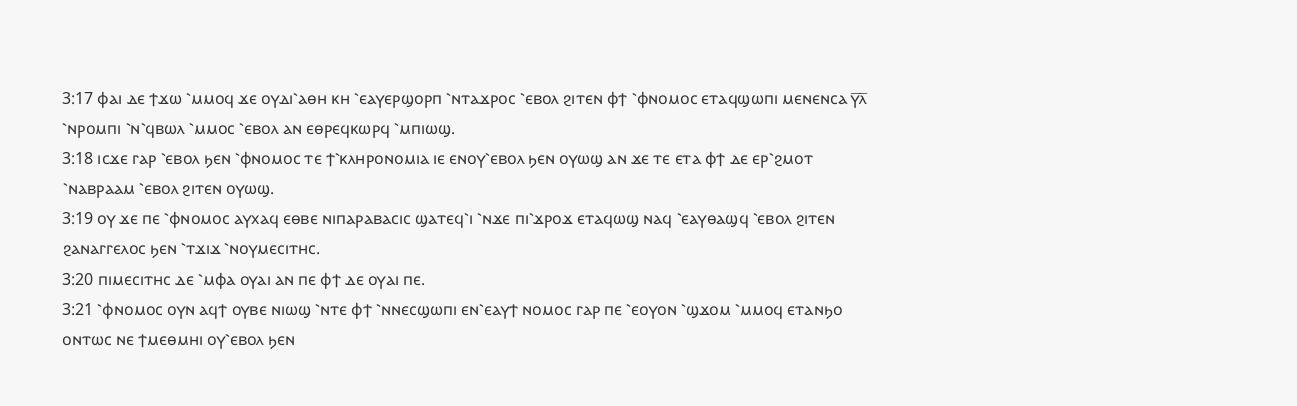3:17 ⲫⲁⲓ ⲇⲉ ϯϫⲱ ⳿ⲙⲙⲟϥ ϫⲉ ⲟⲩⲇⲓ⳿ⲁⲑⲏ ⲕⲏ ⳿ⲉⲁⲩⲉⲣϣⲟⲣⲡ ⳿ⲛⲧⲁϫⲣⲟⲥ ⳿ⲉⲃⲟⲗ ϩⲓⲧⲉⲛ ⲫϯ ⳿ⲫⲛⲟⲙⲟⲥ ⲉⲧⲁϥϣⲱⲡⲓ ⲙⲉⲛⲉⲛⲥⲁ ⲩ̅ⲗ̅ ⳿ⲛⲣⲟⲙⲡⲓ ⳿ⲛ⳿ϥⲃⲱⲗ ⳿ⲙⲙⲟⲥ ⳿ⲉⲃⲟⲗ ⲁⲛ ⲉⲑⲣⲉϥⲕⲱⲣϥ ⳿ⲙⲡⲓⲱϣ.
3:18 ⲓⲥϫⲉ ⲅⲁⲣ ⳿ⲉⲃⲟⲗ ϧⲉⲛ ⳿ⲫⲛⲟⲙⲟⲥ ⲧⲉ ϯ⳿ⲕⲗⲏⲣⲟⲛⲟⲙⲓⲁ ⲓⲉ ⲉⲛⲟⲩ⳿ⲉⲃⲟⲗ ϧⲉⲛ ⲟⲩⲱϣ ⲁⲛ ϫⲉ ⲧⲉ ⲉⲧⲁ ⲫϯ ⲇⲉ ⲉⲣ⳿ϩⲙⲟⲧ ⳿ⲛⲁⲃⲣⲁⲁⲙ ⳿ⲉⲃⲟⲗ ϩⲓⲧⲉⲛ ⲟⲩⲱϣ.
3:19 ⲟⲩ ϫⲉ ⲡⲉ ⳿ⲫⲛⲟⲙⲟⲥ ⲁⲩⲭⲁϥ ⲉⲑⲃⲉ ⲛⲓⲡⲁⲣⲁⲃⲁⲥⲓⲥ ϣⲁⲧⲉϥ⳿ⲓ ⳿ⲛϫⲉ ⲡⲓ⳿ϫⲣⲟϫ ⲉⲧⲁϥⲱϣ ⲛⲁϥ ⳿ⲉⲁⲩⲑⲁϣϥ ⳿ⲉⲃⲟⲗ ϩⲓⲧⲉⲛ ϩⲁⲛⲁⲅⲅⲉⲗⲟⲥ ϧⲉⲛ ⳿ⲧϫⲓϫ ⳿ⲛⲟⲩⲙⲉⲥⲓⲧⲏⲥ.
3:20 ⲡⲓⲙⲉⲥⲓⲧⲏⲥ ⲇⲉ ⳿ⲙⲫⲁ ⲟⲩⲁⲓ ⲁⲛ ⲡⲉ ⲫϯ ⲇⲉ ⲟⲩⲁⲓ ⲡⲉ.
3:21 ⳿ⲫⲛⲟⲙⲟⲥ ⲟⲩⲛ ⲁϥϯ ⲟⲩⲃⲉ ⲛⲓⲱϣ ⳿ⲛⲧⲉ ⲫϯ ⳿ⲛⲛⲉⲥϣⲱⲡⲓ ⲉⲛ⳿ⲉⲁⲩϯ ⲛⲟⲙⲟⲥ ⲅⲁⲣ ⲡⲉ ⳿ⲉⲟⲩⲟⲛ ⳿ϣϫⲟⲙ ⳿ⲙⲙⲟϥ ⲉⲧⲁⲛϧⲟ ⲟⲛⲧⲱⲥ ⲛⲉ ϯⲙⲉⲑⲙⲏⲓ ⲟⲩ⳿ⲉⲃⲟⲗ ϧⲉⲛ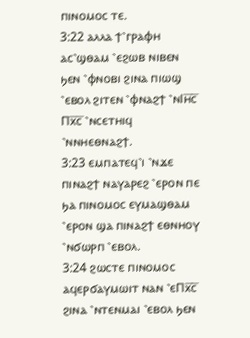ⲡⲓⲛⲟⲙⲟⲥ ⲧⲉ.
3:22 ⲁⲗⲗⲁ ϯ⳿ⲅⲣⲁⲫⲏ ⲁⲥ⳿ϣⲑⲁⲙ ⳿ⲉϩⲱⲃ ⲛⲓⲃⲉⲛ ϧⲉⲛ ⳿ⲫⲛⲟⲃⲓ ϩⲓⲛⲁ ⲡⲓⲱϣ ⳿ⲉⲃⲟⲗ ϩⲓⲧⲉⲛ ⳿ⲫⲛⲁϩϯ ⳿ⲛⲒⲏ̅ⲥ̅ Ⲡⲭ̅ⲥ̅ ⳿ⲛⲥⲉⲧⲏⲓϥ ⳿ⲛⲛⲏⲉⲑⲛⲁϩϯ.
3:23 ⲉⲙⲡⲁⲧⲉϥ⳿ⲓ ⳿ⲛϫⲉ ⲡⲓⲛⲁϩϯ ⲛⲁⲩⲁⲣⲉϩ ⳿ⲉⲣⲟⲛ ⲡⲉ ϧⲁ ⲡⲓⲛⲟⲙⲟⲥ ⲉⲩⲙⲁϣⲑⲁⲙ ⳿ⲉⲣⲟⲛ ϣⲁ ⲡⲓⲛⲁϩϯ ⲉⲑⲛⲏⲟⲩ ⳿ⲛϭⲱⲣⲡ ⳿ⲉⲃⲟⲗ.
3:24 ϩⲱⲥⲧⲉ ⲡⲓⲛⲟⲙⲟⲥ ⲁϥⲉⲣϭⲁⲩⲙⲱⲓⲧ ⲛⲁⲛ ⳿ⲉⲠⲭ̅ⲥ̅ ϩⲓⲛⲁ ⳿ⲛⲧⲉⲛⲙⲁⲓ ⳿ⲉⲃⲟⲗ ϧⲉⲛ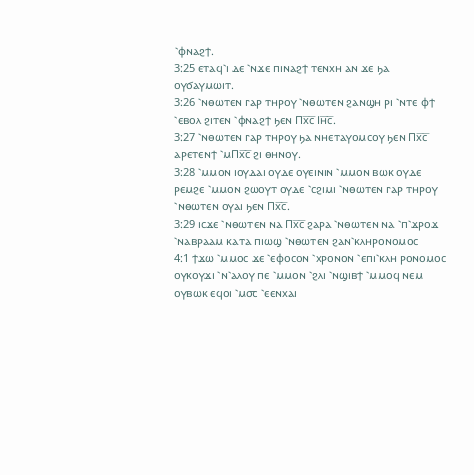⳿ⲫⲛⲁϩϯ.
3:25 ⲉⲧⲁϥ⳿ⲓ ⲇⲉ ⳿ⲛϫⲉ ⲡⲓⲛⲁϩϯ ⲧⲉⲛⲭⲏ ⲁⲛ ϫⲉ ϧⲁ ⲟⲩϭⲁⲩⲙⲱⲓⲧ.
3:26 ⳿ⲛⲑⲱⲧⲉⲛ ⲅⲁⲣ ⲧⲏⲣⲟⲩ ⳿ⲛⲑⲱⲧⲉⲛ ϩⲁⲛϣⲏ ⲣⲓ ⳿ⲛⲧⲉ ⲫϯ ⳿ⲉⲃⲟⲗ ϩⲓⲧⲉⲛ ⳿ⲫⲛⲁϩϯ ϧⲉⲛ Ⲡⲭ̅ⲥ̅ Ⲓⲏ̅ⲥ̅.
3:27 ⳿ⲛⲑⲱⲧⲉⲛ ⲅⲁⲣ ⲧⲏⲣⲟⲩ ϧⲁ ⲛⲏⲉⲧⲁⲩⲟⲙⲥⲟⲩ ϧⲉⲛ Ⲡⲭ̅ⲥ̅ ⲁⲣⲉⲧⲉⲛϯ ⳿ⲙⲠⲭ̅ⲥ̅ ϩⲓ ⲑⲏⲛⲟⲩ.
3:28 ⳿ⲙⲙⲟⲛ ⲓⲟⲩⲇⲁⲓ ⲟⲩⲇⲉ ⲟⲩⲉⲓⲛⲓⲛ ⳿ⲙⲙⲟⲛ ⲃⲱⲕ ⲟⲩⲇⲉ ⲣⲉⲙϩⲉ ⳿ⲙⲙⲟⲛ ϩⲱⲟⲩⲧ ⲟⲩⲇⲉ ⳿ⲥϩⲓⲙⲓ ⳿ⲛⲑⲱⲧⲉⲛ ⲅⲁⲣ ⲧⲏⲣⲟⲩ ⳿ⲛⲑⲱⲧⲉⲛ ⲟⲩⲁⲓ ϧⲉⲛ Ⲡⲭ̅ⲥ̅.
3:29 ⲓⲥϫⲉ ⳿ⲛⲑⲱⲧⲉⲛ ⲛⲁ Ⲡⲭ̅ⲥ̅ ϩⲁⲣⲁ ⳿ⲛⲑⲱⲧⲉⲛ ⲛⲁ ⳿ⲡ⳿ϫⲣⲟϫ ⳿ⲛⲁⲃⲣⲁⲁⲙ ⲕⲁⲧⲁ ⲡⲓⲱϣ ⳿ⲛⲑⲱⲧⲉⲛ ϩⲁⲛ⳿ⲕⲗⲏⲣⲟⲛⲟⲙⲟⲥ
4:1 ϯϫⲱ ⳿ⲙⲙⲟⲥ ϫⲉ ⳿ⲉⲫⲟⲥⲟⲛ ⳿ⲭⲣⲟⲛⲟⲛ ⳿ⲉⲡⲓ⳿ⲕⲗⲏ ⲣⲟⲛⲟⲙⲟⲥ ⲟⲩⲕⲟⲩϫⲓ ⳿ⲛ⳿ⲁⲗⲟⲩ ⲡⲉ ⳿ⲙⲙⲟⲛ ⳿ϩⲗⲓ ⳿ⲛϣⲓⲃϯ ⳿ⲙⲙⲟϥ ⲛⲉⲙ ⲟⲩⲃⲱⲕ ⲉϥⲟⲓ ⳿ⲙ⳪ ⳿ⲉⲉⲛⲭⲁⲓ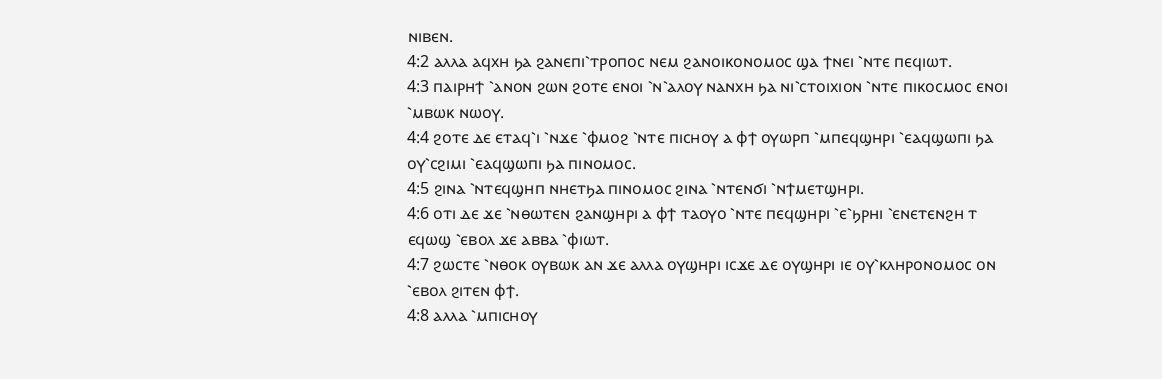ⲛⲓⲃⲉⲛ.
4:2 ⲁⲗⲗⲁ ⲁϥⲭⲏ ϧⲁ ϩⲁⲛⲉⲡⲓ⳿ⲧⲣⲟⲡⲟⲥ ⲛⲉⲙ ϩⲁⲛⲟⲓⲕⲟⲛⲟⲙⲟⲥ ϣⲁ ϯⲛⲉⲓ ⳿ⲛⲧⲉ ⲡⲉϥⲓⲱⲧ.
4:3 ⲡⲁⲓⲣⲏϯ ⳿ⲁⲛⲟⲛ ϩⲱⲛ ϩⲟⲧⲉ ⲉⲛⲟⲓ ⳿ⲛ⳿ⲁⲗⲟⲩ ⲛⲁⲛⲭⲏ ϧⲁ ⲛⲓ⳿ⲥⲧⲟⲓⲭⲓⲟⲛ ⳿ⲛⲧⲉ ⲡⲓⲕⲟⲥⲙⲟⲥ ⲉⲛⲟⲓ ⳿ⲙⲃⲱⲕ ⲛⲱⲟⲩ.
4:4 ϩⲟⲧⲉ ⲇⲉ ⲉⲧⲁϥ⳿ⲓ ⳿ⲛϫⲉ ⳿ⲫⲙⲟϩ ⳿ⲛⲧⲉ ⲡⲓⲥⲏⲟⲩ ⲁ ⲫϯ ⲟⲩⲱⲣⲡ ⳿ⲙⲡⲉϥϣⲏⲣⲓ ⳿ⲉⲁϥϣⲱⲡⲓ ϧⲁ ⲟⲩ⳿ⲥϩⲓⲙⲓ ⳿ⲉⲁϥϣⲱⲡⲓ ϧⲁ ⲡⲓⲛⲟⲙⲟⲥ.
4:5 ϩⲓⲛⲁ ⳿ⲛⲧⲉϥϣⲏⲡ ⲛⲏⲉⲧϧⲁ ⲡⲓⲛⲟⲙⲟⲥ ϩⲓⲛⲁ ⳿ⲛⲧⲉⲛϭⲓ ⳿ⲛϯⲙⲉⲧϣⲏⲣⲓ.
4:6 ⲟⲧⲓ ⲇⲉ ϫⲉ ⳿ⲛⲑⲱⲧⲉⲛ ϩⲁⲛϣⲏⲣⲓ ⲁ ⲫϯ ⲧⲁⲟⲩⲟ ⳿ⲛⲧⲉ ⲡⲉϥϣⲏⲣⲓ ⳿ⲉ⳿ϧⲣⲏⲓ ⳿ⲉⲛⲉⲧⲉⲛϩⲏ ⲧ ⲉϥⲱϣ ⳿ⲉⲃⲟⲗ ϫⲉ ⲁⲃⲃⲁ ⳿ⲫⲓⲱⲧ.
4:7 ϩⲱⲥⲧⲉ ⳿ⲛⲑⲟⲕ ⲟⲩⲃⲱⲕ ⲁⲛ ϫⲉ ⲁⲗⲗⲁ ⲟⲩϣⲏⲣⲓ ⲓⲥϫⲉ ⲇⲉ ⲟⲩϣⲏⲣⲓ ⲓⲉ ⲟⲩ⳿ⲕⲗⲏⲣⲟⲛⲟⲙⲟⲥ ⲟⲛ ⳿ⲉⲃⲟⲗ ϩⲓⲧⲉⲛ ⲫϯ.
4:8 ⲁⲗⲗⲁ ⳿ⲙⲡⲓⲥⲏⲟⲩ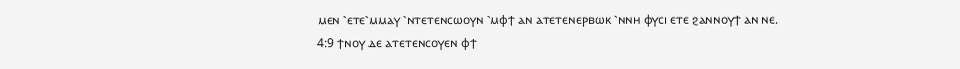ⲙⲉⲛ ⳿ⲉⲧⲉ⳿ⲙⲙⲁⲩ ⳿ⲛⲧⲉⲧⲉⲛⲥⲱⲟⲩⲛ ⳿ⲙⲫϯ ⲁⲛ ⲁⲧⲉⲧⲉⲛⲉⲣⲃⲱⲕ ⳿ⲛⲛⲏ ⲫⲩⲥⲓ ⲉⲧⲉ ϩⲁⲛⲛⲟⲩϯ ⲁⲛ ⲛⲉ.
4:9 ϯⲛⲟⲩ ⲇⲉ ⲁⲧⲉⲧⲉⲛⲥⲟⲩⲉⲛ ⲫϯ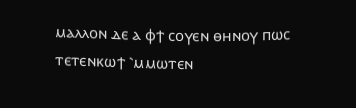ⲙⲁⲗⲗⲟⲛ ⲇⲉ ⲁ ⲫϯ ⲥⲟⲩⲉⲛ ⲑⲏⲛⲟⲩ ⲡⲱⲥ ⲧⲉⲧⲉⲛⲕⲱϯ ⳿ⲙⲙⲱⲧⲉⲛ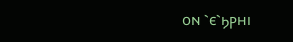ⲟⲛ ⳿ⲉ⳿ϧⲣⲏⲓ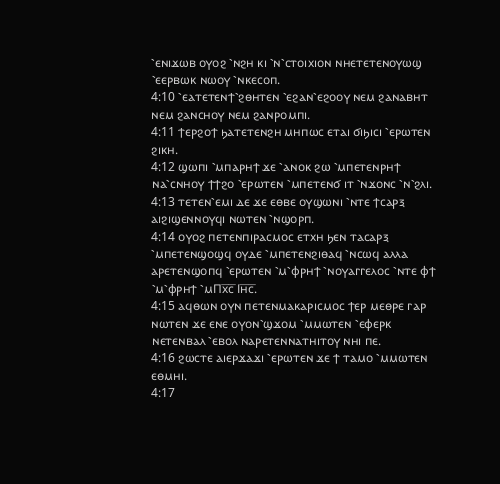⳿ⲉⲛⲓϫⲱⲃ ⲟⲩⲟϩ ⳿ⲛϩⲏ ⲕⲓ ⳿ⲛ⳿ⲥⲧⲟⲓⲭⲓⲟⲛ ⲛⲏⲉⲧⲉⲧⲉⲛⲟⲩⲱϣ ⳿ⲉⲉⲣⲃⲱⲕ ⲛⲱⲟⲩ ⳿ⲛⲕⲉⲥⲟⲡ.
4:10 ⳿ⲉⲁⲧⲉⲧⲉⲛϯ⳿ϩⲑⲏⲧⲉⲛ ⳿ⲉϩⲁⲛ⳿ⲉϩⲟⲟⲩ ⲛⲉⲙ ϩⲁⲛⲁⲃⲏⲧ ⲛⲉⲙ ϩⲁⲛⲥⲏⲟⲩ ⲛⲉⲙ ϩⲁⲛⲣⲟⲙⲡⲓ.
4:11 ϯⲉⲣϩⲟϯ ϧⲁⲧⲉⲧⲉⲛϩⲏ ⲙⲏⲡⲱⲥ ⲉⲧⲁⲓ ϭⲓϧⲓⲥⲓ ⳿ⲉⲣⲱⲧⲉⲛ ϩⲓⲕⲏ.
4:12 ϣⲱⲡⲓ ⳿ⲙⲡⲁⲣⲏϯ ϫⲉ ⳿ⲁⲛⲟⲕ ϩⲱ ⳿ⲙⲡⲉⲧⲉⲛⲣⲏϯ ⲛⲁ⳿ⲥⲛⲏⲟⲩ ϯϯϩⲟ ⳿ⲉⲣⲱⲧⲉⲛ ⳿ⲙⲡⲉⲧⲉⲛϭ ⲓⲧ ⳿ⲛϫⲟⲛⲥ ⳿ⲛ⳿ϩⲗⲓ.
4:13 ⲧⲉⲧⲉⲛ⳿ⲉⲙⲓ ⲇⲉ ϫⲉ ⲉⲑⲃⲉ ⲟⲩϣⲱⲛⲓ ⳿ⲛⲧⲉ ϯⲥⲁⲣⲝ ⲁⲓϩⲓϣⲉⲛⲛⲟⲩϥⲓ ⲛⲱⲧⲉⲛ ⳿ⲛϣⲟⲣⲡ.
4:14 ⲟⲩⲟϩ ⲡⲉⲧⲉⲛⲡⲓⲣⲁⲥⲙⲟⲥ ⲉⲧⲭⲏ ϧⲉⲛ ⲧⲁⲥⲁⲣⲝ ⳿ⲙⲡⲉⲧⲉⲛϣⲟϣϥ ⲟⲩⲇⲉ ⳿ⲙⲡⲉⲧⲉⲛϩⲓⲑⲁϥ ⳿ⲛⲥⲱϥ ⲁⲗⲗⲁ ⲁⲣⲉⲧⲉⲛϣⲟⲡϥ ⳿ⲉⲣⲱⲧⲉⲛ ⳿ⲙ⳿ⲫⲣⲏϯ ⳿ⲛⲟⲩⲁⲅⲅⲉⲗⲟⲥ ⳿ⲛⲧⲉ ⲫϯ ⳿ⲙ⳿ⲫⲣⲏϯ ⳿ⲙⲠⲭ̅ⲥ̅ Ⲓⲏ̅ⲥ̅.
4:15 ⲁϥⲑⲱⲛ ⲟⲩⲛ ⲡⲉⲧⲉⲛⲙⲁⲕⲁⲣⲓⲥⲙⲟⲥ ϯⲉⲣ ⲙⲉⲑⲣⲉ ⲅⲁⲣ ⲛⲱⲧⲉⲛ ϫⲉ ⲉⲛⲉ ⲟⲩⲟⲛ⳿ϣϫⲟⲙ ⳿ⲙⲙⲱⲧⲉⲛ ⳿ⲉⲫⲉⲣⲕ ⲛⲉⲧⲉⲛⲃⲁⲗ ⳿ⲉⲃⲟⲗ ⲛⲁⲣⲉⲧⲉⲛⲛⲁⲧⲏⲓⲧⲟⲩ ⲛⲏⲓ ⲡⲉ.
4:16 ϩⲱⲥⲧⲉ ⲁⲓⲉⲣϫⲁϫⲓ ⳿ⲉⲣⲱⲧⲉⲛ ϫⲉ ϯ ⲧⲁⲙⲟ ⳿ⲙⲙⲱⲧⲉⲛ ⲉⲑⲙⲏⲓ.
4:17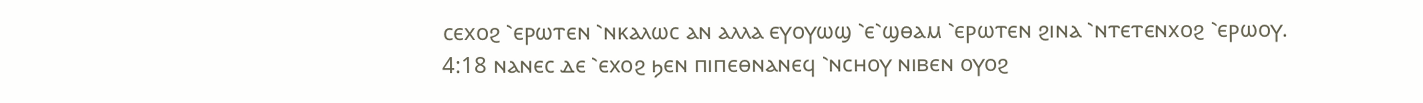ⲥⲉⲭⲟϩ ⳿ⲉⲣⲱⲧⲉⲛ ⳿ⲛⲕⲁⲗⲱⲥ ⲁⲛ ⲁⲗⲗⲁ ⲉⲩⲟⲩⲱϣ ⳿ⲉ⳿ϣⲑⲁⲙ ⳿ⲉⲣⲱⲧⲉⲛ ϩⲓⲛⲁ ⳿ⲛⲧⲉⲧⲉⲛⲭⲟϩ ⳿ⲉⲣⲱⲟⲩ.
4:18 ⲛⲁⲛⲉⲥ ⲇⲉ ⳿ⲉⲭⲟϩ ϧⲉⲛ ⲡⲓⲡⲉⲑⲛⲁⲛⲉϥ ⳿ⲛⲥⲏⲟⲩ ⲛⲓⲃⲉⲛ ⲟⲩⲟϩ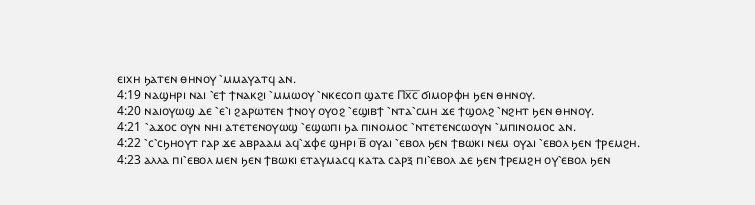ⲉⲓⲭⲏ ϧⲁⲧⲉⲛ ⲑⲏⲛⲟⲩ ⳿ⲙⲙⲁⲩⲁⲧϥ ⲁⲛ.
4:19 ⲛⲁϣⲏⲣⲓ ⲛⲁⲓ ⳿ⲉϯ ϯⲛⲁⲕϩⲓ ⳿ⲙⲙⲱⲟⲩ ⳿ⲛⲕⲉⲥⲟⲡ ϣⲁⲧⲉ Ⲡⲭ̅ⲥ̅ ϭⲓⲙⲟⲣⲫⲏ ϧⲉⲛ ⲑⲏⲛⲟⲩ.
4:20 ⲛⲁⲓⲟⲩⲱϣ ⲇⲉ ⳿ⲉ⳿ⲓ ϩⲁⲣⲱⲧⲉⲛ ϯⲛⲟⲩ ⲟⲩⲟϩ ⳿ⲉϣⲓⲃϯ ⳿ⲛⲧⲁ⳿ⲥⲙⲏ ϫⲉ ϯϣⲟⲗϩ ⳿ⲛϩⲏⲧ ϧⲉⲛ ⲑⲏⲛⲟⲩ.
4:21 ⳿ⲁϫⲟⲥ ⲟⲩⲛ ⲛⲏⲓ ⲁⲧⲉⲧⲉⲛⲟⲩⲱϣ ⳿ⲉϣⲱⲡⲓ ϧⲁ ⲡⲓⲛⲟⲙⲟⲥ ⳿ⲛⲧⲉⲧⲉⲛⲥⲱⲟⲩⲛ ⳿ⲙⲡⲓⲛⲟⲙⲟⲥ ⲁⲛ.
4:22 ⳿ⲥ⳿ⲥϧⲏⲟⲩⲧ ⲅⲁⲣ ϫⲉ ⲁⲃⲣⲁⲁⲙ ⲁϥ⳿ϫⲫⲉ ϣⲏⲣⲓ ⲃ̅ ⲟⲩⲁⲓ ⳿ⲉⲃⲟⲗ ϧⲉⲛ ϯⲃⲱⲕⲓ ⲛⲉⲙ ⲟⲩⲁⲓ ⳿ⲉⲃⲟⲗ ϧⲉⲛ ϯⲣⲉⲙϩⲏ.
4:23 ⲁⲗⲗⲁ ⲡⲓ⳿ⲉⲃⲟⲗ ⲙⲉⲛ ϧⲉⲛ ϯⲃⲱⲕⲓ ⲉⲧⲁⲩⲙⲁⲥϥ ⲕⲁⲧⲁ ⲥⲁⲣⲝ ⲡⲓ⳿ⲉⲃⲟⲗ ⲇⲉ ϧⲉⲛ ϯⲣⲉⲙϩⲏ ⲟⲩ⳿ⲉⲃⲟⲗ ϧⲉⲛ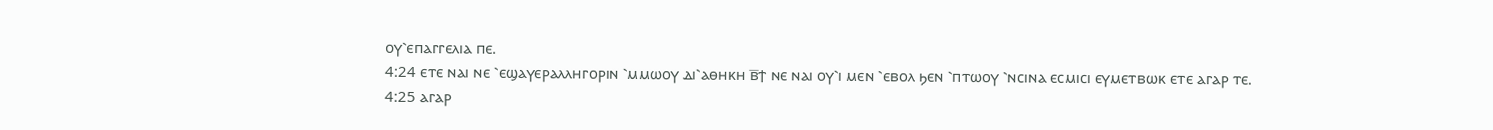ⲟⲩ⳿ⲉⲡⲁⲅⲅⲉⲗⲓⲁ ⲡⲉ.
4:24 ⲉⲧⲉ ⲛⲁⲓ ⲛⲉ ⳿ⲉϣⲁⲩⲉⲣⲁⲗⲗⲏⲅⲟⲣⲓⲛ ⳿ⲙⲙⲱⲟⲩ ⲇⲓ⳿ⲁⲑⲏⲕⲏ ⲃ̅ϯ ⲛⲉ ⲛⲁⲓ ⲟⲩ⳿ⲓ ⲙⲉⲛ ⳿ⲉⲃⲟⲗ ϧⲉⲛ ⳿ⲡⲧⲱⲟⲩ ⳿ⲛⲥⲓⲛⲁ ⲉⲥⲙⲓⲥⲓ ⲉⲩⲙⲉⲧⲃⲱⲕ ⲉⲧⲉ ⲁⲅⲁⲣ ⲧⲉ.
4:25 ⲁⲅⲁⲣ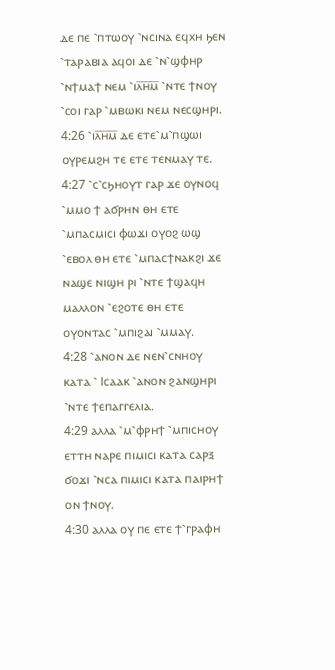ⲇⲉ ⲡⲉ ⳿ⲡⲧⲱⲟⲩ ⳿ⲛⲥⲓⲛⲁ ⲉϥⲭⲏ ϧⲉⲛ ⳿ⲧⲁⲣⲁⲃⲓⲁ ⲁϥⲟⲓ ⲇⲉ ⳿ⲛ⳿ϣⲫⲏⲣ ⳿ⲛϯⲙⲁϯ ⲛⲉⲙ ⳿ⲓⲗ̅ⲏ̅ⲙ̅ ⳿ⲛⲧⲉ ϯⲛⲟⲩ ⳿ⲥⲟⲓ ⲅⲁⲣ ⳿ⲙⲃⲱⲕⲓ ⲛⲉⲙ ⲛⲉⲥϣⲏⲣⲓ.
4:26 ⳿ⲓⲗ̅ⲏ̅ⲙ̅ ⲇⲉ ⲉⲧⲉ⳿ⲙ⳿ⲡϣⲱⲓ ⲟⲩⲣⲉⲙϩⲏ ⲧⲉ ⲉⲧⲉ ⲧⲉⲛⲙⲁⲩ ⲧⲉ.
4:27 ⳿ⲥ⳿ⲥϧⲏⲟⲩⲧ ⲅⲁⲣ ϫⲉ ⲟⲩⲛⲟϥ ⳿ⲙⲙⲟ ϯ ⲁϭⲣⲏⲛ ⲑⲏ ⲉⲧⲉ ⳿ⲙⲡⲁⲥⲙⲓⲥⲓ ⲫⲱϫⲓ ⲟⲩⲟϩ ⲱϣ ⳿ⲉⲃⲟⲗ ⲑⲏ ⲉⲧⲉ ⳿ⲙⲡⲁⲥϯⲛⲁⲕϩⲓ ϫⲉ ⲛⲁϣⲉ ⲛⲓϣⲏ ⲣⲓ ⳿ⲛⲧⲉ ϯϣⲁϥⲏ ⲙⲁⲗⲗⲟⲛ ⳿ⲉϩⲟⲧⲉ ⲑⲏ ⲉⲧⲉ ⲟⲩⲟⲛⲧⲁⲥ ⳿ⲙⲡⲓϩⲁⲓ ⳿ⲙⲙⲁⲩ.
4:28 ⳿ⲁⲛⲟⲛ ⲇⲉ ⲛⲉⲛ⳿ⲥⲛⲏⲟⲩ ⲕⲁⲧⲁ ⳿ Ⲓⲥⲁⲁⲕ ⳿ⲁⲛⲟⲛ ϩⲁⲛϣⲏⲣⲓ ⳿ⲛⲧⲉ ϯⲉⲡⲁⲅⲅⲉⲗⲓⲁ.
4:29 ⲁⲗⲗⲁ ⳿ⲙ⳿ⲫⲣⲏϯ ⳿ⲙⲡⲓⲥⲏⲟⲩ ⲉⲧⲧⲏ ⲛⲁⲣⲉ ⲡⲓⲙⲓⲥⲓ ⲕⲁⲧⲁ ⲥⲁⲣⲝ ϭⲟϫⲓ ⳿ⲛⲥⲁ ⲡⲓⲙⲓⲥⲓ ⲕⲁⲧⲁ ⲡⲁⲓⲣⲏϯ ⲟⲛ ϯⲛⲟⲩ.
4:30 ⲁⲗⲗⲁ ⲟⲩ ⲡⲉ ⲉⲧⲉ ϯ⳿ⲅⲣⲁⲫⲏ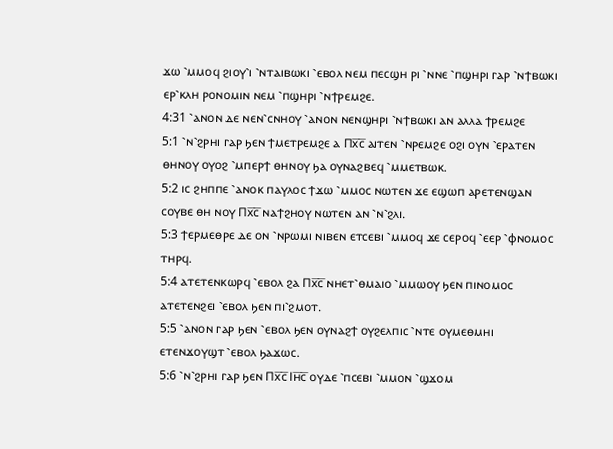ϫⲱ ⳿ⲙⲙⲟϥ ϩⲓⲟⲩ⳿ⲓ ⳿ⲛⲧⲁⲓⲃⲱⲕⲓ ⳿ⲉⲃⲟⲗ ⲛⲉⲙ ⲡⲉⲥϣⲏ ⲣⲓ ⳿ⲛⲛⲉ ⳿ⲡϣⲏⲣⲓ ⲅⲁⲣ ⳿ⲛϯⲃⲱⲕⲓ ⲉⲣ⳿ⲕⲗⲏ ⲣⲟⲛⲟⲙⲓⲛ ⲛⲉⲙ ⳿ⲡϣⲏⲣⲓ ⳿ⲛϯⲣⲉⲙϩⲉ.
4:31 ⳿ⲁⲛⲟⲛ ⲇⲉ ⲛⲉⲛ⳿ⲥⲛⲏⲟⲩ ⳿ⲁⲛⲟⲛ ⲛⲉⲛϣⲏⲣⲓ ⳿ⲛϯⲃⲱⲕⲓ ⲁⲛ ⲁⲗⲗⲁ ϯⲣⲉⲙϩⲉ
5:1 ⳿ⲛ⳿ϩⲣⲏⲓ ⲅⲁⲣ ϧⲉⲛ ϯⲙⲉⲧⲣⲉⲙϩⲉ ⲁ Ⲡⲭ̅ⲥ̅ ⲁⲓⲧⲉⲛ ⳿ⲛⲣⲉⲙϩⲉ ⲟϩⲓ ⲟⲩⲛ ⳿ⲉⲣⲁⲧⲉⲛ ⲑⲏⲛⲟⲩ ⲟⲩⲟϩ ⳿ⲙⲡⲉⲣϯ ⲑⲏⲛⲟⲩ ϧⲁ ⲟⲩⲛⲁϩⲃⲉϥ ⳿ⲙⲙⲉⲧⲃⲱⲕ.
5:2 ⲓⲥ ϩⲏⲡⲡⲉ ⳿ⲁⲛⲟⲕ ⲡⲁⲩⲗⲟⲥ ϯϫⲱ ⳿ⲙⲙⲟⲥ ⲛⲱⲧⲉⲛ ϫⲉ ⲉϣⲱⲡ ⲁⲣⲉⲧⲉⲛϣⲁⲛ ⲥⲟⲩⲃⲉ ⲑⲏ ⲛⲟⲩ Ⲡⲭ̅ⲥ̅ ⲛⲁϯϩⲏⲟⲩ ⲛⲱⲧⲉⲛ ⲁⲛ ⳿ⲛ⳿ϩⲗⲓ.
5:3 ϯⲉⲣⲙⲉⲑⲣⲉ ⲇⲉ ⲟⲛ ⳿ⲛⲣⲱⲙⲓ ⲛⲓⲃⲉⲛ ⲉⲧⲥⲉⲃⲓ ⳿ⲙⲙⲟϥ ϫⲉ ⲥⲉⲣⲟϥ ⳿ⲉⲉⲣ ⳿ⲫⲛⲟⲙⲟⲥ ⲧⲏⲣϥ.
5:4 ⲁⲧⲉⲧⲉⲛⲕⲱⲣϥ ⳿ⲉⲃⲟⲗ ϩⲁ Ⲡⲭ̅ⲥ̅ ⲛⲏⲉⲧ⳿ⲑⲙⲁⲓⲟ ⳿ⲙⲙⲱⲟⲩ ϧⲉⲛ ⲡⲓⲛⲟⲙⲟⲥ ⲁⲧⲉⲧⲉⲛϩⲉⲓ ⳿ⲉⲃⲟⲗ ϧⲉⲛ ⲡⲓ⳿ϩⲙⲟⲧ.
5:5 ⳿ⲁⲛⲟⲛ ⲅⲁⲣ ϧⲉⲛ ⳿ⲉⲃⲟⲗ ϧⲉⲛ ⲟⲩⲛⲁϩϯ ⲟⲩϩⲉⲗⲡⲓⲥ ⳿ⲛⲧⲉ ⲟⲩⲙⲉⲑⲙⲏⲓ ⲉⲧⲉⲛϫⲟⲩϣⲧ ⳿ⲉⲃⲟⲗ ϧⲁϫⲱⲥ.
5:6 ⳿ⲛ⳿ϩⲣⲏⲓ ⲅⲁⲣ ϧⲉⲛ Ⲡⲭ̅ⲥ̅ Ⲓⲏ̅ⲥ̅ ⲟⲩⲇⲉ ⳿ⲡⲥⲉⲃⲓ ⳿ⲙⲙⲟⲛ ⳿ϣϫⲟⲙ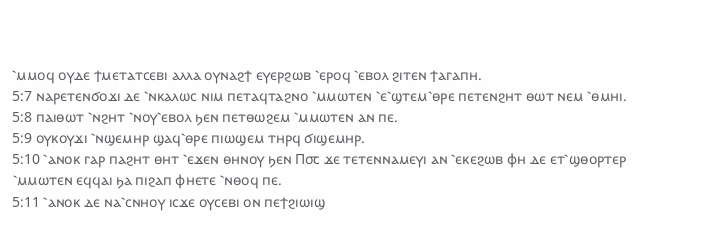⳿ⲙⲙⲟϥ ⲟⲩⲇⲉ ϯⲙⲉⲧⲁⲧⲥⲉⲃⲓ ⲁⲗⲗⲁ ⲟⲩⲛⲁϩϯ ⲉⲩⲉⲣϩⲱⲃ ⳿ⲉⲣⲟϥ ⳿ⲉⲃⲟⲗ ϩⲓⲧⲉⲛ ϯⲁⲅⲁⲡⲏ.
5:7 ⲛⲁⲣⲉⲧⲉⲛϭⲟϫⲓ ⲇⲉ ⳿ⲛⲕⲁⲗⲱⲥ ⲛⲓⲙ ⲡⲉⲧⲁϥⲧⲁϩⲛⲟ ⳿ⲙⲙⲱⲧⲉⲛ ⳿ⲉ⳿ϣⲧⲉⲙ⳿ⲑⲣⲉ ⲡⲉⲧⲉⲛϩⲏⲧ ⲑⲱⲧ ⲛⲉⲙ ⳿ⲑⲙⲏⲓ.
5:8 ⲡⲁⲓⲑⲱⲧ ⳿ⲛϩⲏⲧ ⳿ⲛⲟⲩ⳿ⲉⲃⲟⲗ ϧⲉⲛ ⲡⲉⲧⲑⲱϩⲉⲙ ⳿ⲙⲙⲱⲧⲉⲛ ⲁⲛ ⲡⲉ.
5:9 ⲟⲩⲕⲟⲩϫⲓ ⳿ⲛϣⲉⲙⲏⲣ ϣⲁϥ⳿ⲑⲣⲉ ⲡⲓⲱϣⲉⲙ ⲧⲏⲣϥ ϭⲓϣⲉⲙⲏⲣ.
5:10 ⳿ⲁⲛⲟⲕ ⲅⲁⲣ ⲡⲁϩⲏⲧ ⲑⲏⲧ ⳿ⲉϫⲉⲛ ⲑⲏⲛⲟⲩ ϧⲉⲛ Ⲡ⳪ ϫⲉ ⲧⲉⲧⲉⲛⲛⲁⲙⲉⲩⲓ ⲁⲛ ⳿ⲉⲕⲉϩⲱⲃ ⲫⲏ ⲇⲉ ⲉⲧ⳿ϣⲑⲟⲣⲧⲉⲣ ⳿ⲙⲙⲱⲧⲉⲛ ⲉϥϥⲁⲓ ϧⲁ ⲡⲓϩⲁⲡ ⲫⲏⲉⲧⲉ ⳿ⲛⲑⲟϥ ⲡⲉ.
5:11 ⳿ⲁⲛⲟⲕ ⲇⲉ ⲛⲁ⳿ⲥⲛⲏⲟⲩ ⲓⲥϫⲉ ⲟⲩⲥⲉⲃⲓ ⲟⲛ ⲡⲉϯϩⲓⲱⲓϣ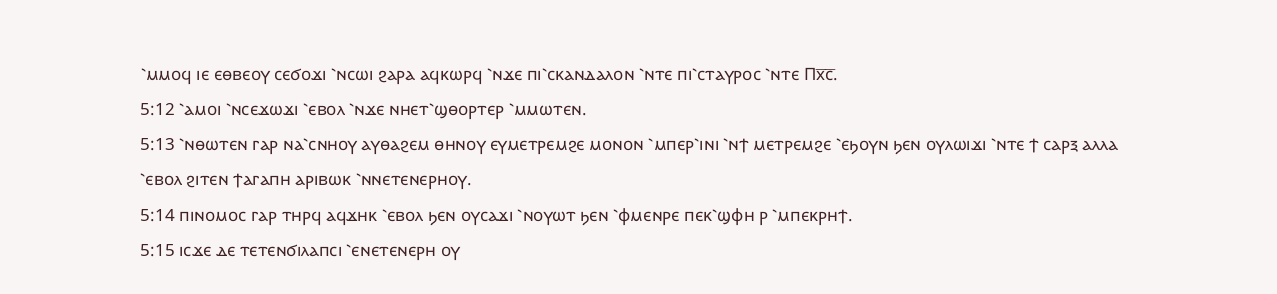⳿ⲙⲙⲟϥ ⲓⲉ ⲉⲑⲃⲉⲟⲩ ⲥⲉϭⲟϫⲓ ⳿ⲛⲥⲱⲓ ϩⲁⲣⲁ ⲁϥⲕⲱⲣϥ ⳿ⲛϫⲉ ⲡⲓ⳿ⲥⲕⲁⲛⲇⲁⲗⲟⲛ ⳿ⲛⲧⲉ ⲡⲓ⳿ⲥⲧⲁⲩⲣⲟⲥ ⳿ⲛⲧⲉ Ⲡⲭ̅ⲥ̅.
5:12 ⳿ⲁⲙⲟⲓ ⳿ⲛⲥⲉϫⲱϫⲓ ⳿ⲉⲃⲟⲗ ⳿ⲛϫⲉ ⲛⲏⲉⲧ⳿ϣⲑⲟⲣⲧⲉⲣ ⳿ⲙⲙⲱⲧⲉⲛ.
5:13 ⳿ⲛⲑⲱⲧⲉⲛ ⲅⲁⲣ ⲛⲁ⳿ⲥⲛⲏⲟⲩ ⲁⲩⲑⲁϩⲉⲙ ⲑⲏⲛⲟⲩ ⲉⲩⲙⲉⲧⲣⲉⲙϩⲉ ⲙⲟⲛⲟⲛ ⳿ⲙⲡⲉⲣ⳿ⲓⲛⲓ ⳿ⲛϯ ⲙⲉⲧⲣⲉⲙϩⲉ ⳿ⲉϧⲟⲩⲛ ϧⲉⲛ ⲟⲩⲗⲱⲓϫⲓ ⳿ⲛⲧⲉ ϯ ⲥⲁⲣⲝ ⲁⲗⲗⲁ ⳿ⲉⲃⲟⲗ ϩⲓⲧⲉⲛ ϯⲁⲅⲁⲡⲏ ⲁⲣⲓⲃⲱⲕ ⳿ⲛⲛⲉⲧⲉⲛⲉⲣⲏⲟⲩ.
5:14 ⲡⲓⲛⲟⲙⲟⲥ ⲅⲁⲣ ⲧⲏⲣϥ ⲁϥϫⲏⲕ ⳿ⲉⲃⲟⲗ ϧⲉⲛ ⲟⲩⲥⲁϫⲓ ⳿ⲛⲟⲩⲱⲧ ϧⲉⲛ ⳿ⲫⲙⲉⲛⲣⲉ ⲡⲉⲕ⳿ϣⲫⲏ ⲣ ⳿ⲙⲡⲉⲕⲣⲏϯ.
5:15 ⲓⲥϫⲉ ⲇⲉ ⲧⲉⲧⲉⲛϭⲓⲗⲁⲡⲥⲓ ⳿ⲉⲛⲉⲧⲉⲛⲉⲣⲏ ⲟⲩ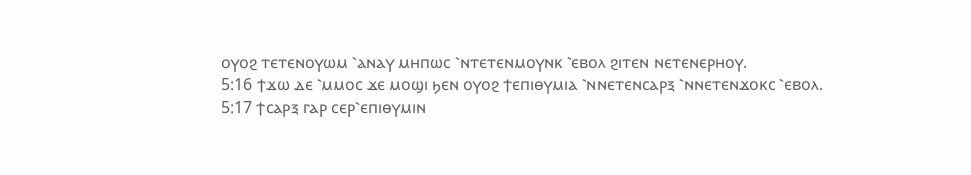ⲟⲩⲟϩ ⲧⲉⲧⲉⲛⲟⲩⲱⲙ ⳿ⲁⲛⲁⲩ ⲙⲏⲡⲱⲥ ⳿ⲛⲧⲉⲧⲉⲛⲙⲟⲩⲛⲕ ⳿ⲉⲃⲟⲗ ϩⲓⲧⲉⲛ ⲛⲉⲧⲉⲛⲉⲣⲏⲟⲩ.
5:16 ϯϫⲱ ⲇⲉ ⳿ⲙⲙⲟⲥ ϫⲉ ⲙⲟϣⲓ ϧⲉⲛ ⲟⲩⲟϩ ϯⲉⲡⲓⲑⲩⲙⲓⲁ ⳿ⲛⲛⲉⲧⲉⲛⲥⲁⲣⲝ ⳿ⲛⲛⲉⲧⲉⲛϫⲟⲕⲥ ⳿ⲉⲃⲟⲗ.
5:17 ϯⲥⲁⲣⲝ ⲅⲁⲣ ⲥⲉⲣ⳿ⲉⲡⲓⲑⲩⲙⲓⲛ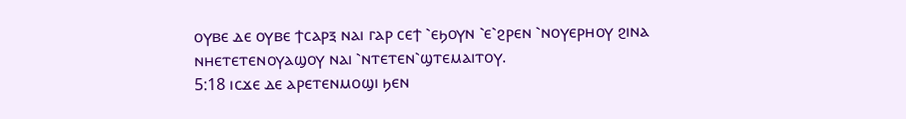ⲟⲩⲃⲉ ⲇⲉ ⲟⲩⲃⲉ ϯⲥⲁⲣⲝ ⲛⲁⲓ ⲅⲁⲣ ⲥⲉϯ ⳿ⲉϧⲟⲩⲛ ⳿ⲉ⳿ϩⲣⲉⲛ ⳿ⲛⲟⲩⲉⲣⲏⲟⲩ ϩⲓⲛⲁ ⲛⲏⲉⲧⲉⲧⲉⲛⲟⲩⲁϣⲟⲩ ⲛⲁⲓ ⳿ⲛⲧⲉⲧⲉⲛ⳿ϣⲧⲉⲙⲁⲓⲧⲟⲩ.
5:18 ⲓⲥϫⲉ ⲇⲉ ⲁⲣⲉⲧⲉⲛⲙⲟϣⲓ ϧⲉⲛ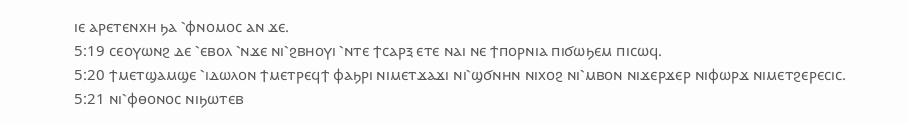ⲓⲉ ⲁⲣⲉⲧⲉⲛⲭⲏ ϧⲁ ⳿ⲫⲛⲟⲙⲟⲥ ⲁⲛ ϫⲉ.
5:19 ⲥⲉⲟⲩⲱⲛϩ ⲇⲉ ⳿ⲉⲃⲟⲗ ⳿ⲛϫⲉ ⲛⲓ⳿ϩⲃⲏⲟⲩⲓ ⳿ⲛⲧⲉ ϯⲥⲁⲣⲝ ⲉⲧⲉ ⲛⲁⲓ ⲛⲉ ϯⲡⲟⲣⲛⲓⲁ ⲡⲓϭⲱϧⲉⲙ ⲡⲓⲥⲱϥ.
5:20 ϯⲙⲉⲧϣⲁⲙϣⲉ ⳿ⲓⲇⲱⲗⲟⲛ ϯⲙⲉⲧⲣⲉϥϯ ⲫⲁϧⲣⲓ ⲛⲓⲙⲉⲧϫⲁϫⲓ ⲛⲓ⳿ϣϭⲛⲏⲛ ⲛⲓⲭⲟϩ ⲛⲓ⳿ⲙⲃⲟⲛ ⲛⲓϫⲉⲣϫⲉⲣ ⲛⲓⲫⲱⲣϫ ⲛⲓⲙⲉⲧϩⲉⲣⲉⲥⲓⲥ.
5:21 ⲛⲓ⳿ⲫⲑⲟⲛⲟⲥ ⲛⲓϧⲱⲧⲉⲃ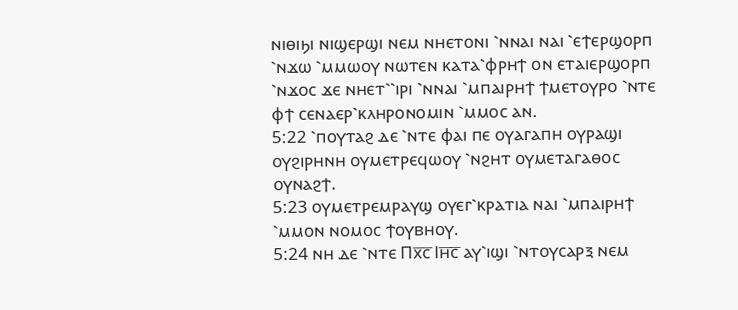ⲛⲓⲑⲓϧⲓ ⲛⲓϣⲉⲣϣⲓ ⲛⲉⲙ ⲛⲏⲉⲧⲟⲛⲓ ⳿ⲛⲛⲁⲓ ⲛⲁⲓ ⳿ⲉϯⲉⲣϣⲟⲣⲡ ⳿ⲛϫⲱ ⳿ⲙⲙⲱⲟⲩ ⲛⲱⲧⲉⲛ ⲕⲁⲧⲁ⳿ⲫⲣⲏϯ ⲟⲛ ⲉⲧⲁⲓⲉⲣϣⲟⲣⲡ ⳿ⲛϫⲟⲥ ϫⲉ ⲛⲏⲉⲧ⳿⳿ⲓⲣⲓ ⳿ⲛⲛⲁⲓ ⳿ⲙⲡⲁⲓⲣⲏϯ ϯⲙⲉⲧⲟⲩⲣⲟ ⳿ⲛⲧⲉ ⲫϯ ⲥⲉⲛⲁⲉⲣ⳿ⲕⲗⲏⲣⲟⲛⲟⲙⲓⲛ ⳿ⲙⲙⲟⲥ ⲁⲛ.
5:22 ⳿ⲡⲟⲩⲧⲁϩ ⲇⲉ ⳿ⲛⲧⲉ ⲫⲁⲓ ⲡⲉ ⲟⲩⲁⲅⲁⲡⲏ ⲟⲩⲣⲁϣⲓ ⲟⲩϩⲓⲣⲏⲛⲏ ⲟⲩⲙⲉⲧⲣⲉϥⲱⲟⲩ ⳿ⲛϩⲏⲧ ⲟⲩⲙⲉⲧⲁⲅⲁⲑⲟⲥ ⲟⲩⲛⲁϩϯ.
5:23 ⲟⲩⲙⲉⲧⲣⲉⲙⲣⲁⲩϣ ⲟⲩⲉⲅ⳿ⲕⲣⲁⲧⲓⲁ ⲛⲁⲓ ⳿ⲙⲡⲁⲓⲣⲏϯ ⳿ⲙⲙⲟⲛ ⲛⲟⲙⲟⲥ ϯⲟⲩⲃⲏⲟⲩ.
5:24 ⲛⲏ ⲇⲉ ⳿ⲛⲧⲉ Ⲡⲭ̅ⲥ̅ Ⲓⲏ̅ⲥ̅ ⲁⲩ⳿ⲓϣⲓ ⳿ⲛⲧⲟⲩⲥⲁⲣⲝ ⲛⲉⲙ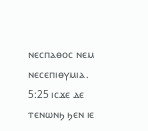ⲛⲉⲥⲡⲁⲑⲟⲥ ⲛⲉⲙ ⲛⲉⲥⲉⲡⲓⲑⲩⲙⲓⲁ.
5:25 ⲓⲥϫⲉ ⲇⲉ ⲧⲉⲛⲱⲛϧ ϧⲉⲛ ⲓⲉ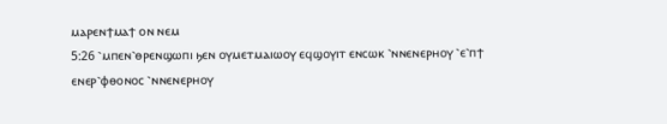ⲙⲁⲣⲉⲛϯⲙⲁϯ ⲟⲛ ⲛⲉⲙ
5:26 ⳿ⲙⲡⲉⲛ⳿ⲑⲣⲉⲛϣⲱⲡⲓ ϧⲉⲛ ⲟⲩⲙⲉⲧⲙⲁⲓⲱⲟⲩ ⲉϥϣⲟⲩⲓⲧ ⲉⲛⲥⲱⲕ ⳿ⲛⲛⲉⲛⲉⲣⲏⲟⲩ ⳿ⲉ⳿ⲡϯ ⲉⲛⲉⲣ⳿ⲫⲑⲟⲛⲟⲥ ⳿ⲛⲛⲉⲛⲉⲣⲏⲟⲩ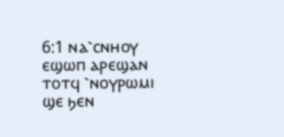6:1 ⲛⲁ⳿ⲥⲛⲏⲟⲩ ⲉϣⲱⲡ ⲁⲣⲉϣⲁⲛ ⲧⲟⲧϥ ⳿ⲛⲟⲩⲣⲱⲙⲓ ϣⲉ ϧⲉⲛ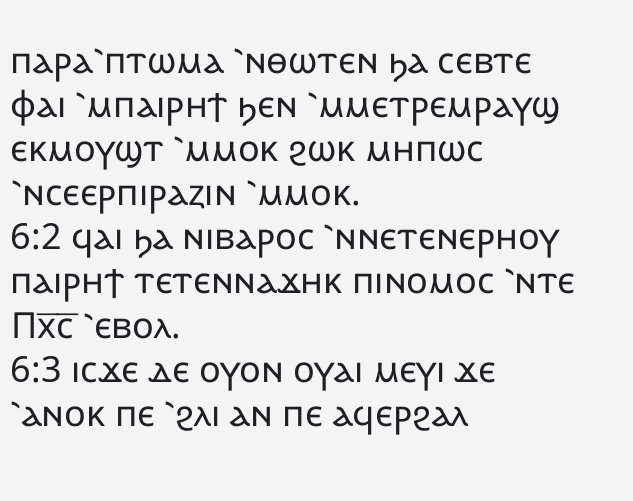ⲡⲁⲣⲁ⳿ⲡⲧⲱⲙⲁ ⳿ⲛⲑⲱⲧⲉⲛ ϧⲁ ⲥⲉⲃⲧⲉ ⲫⲁⲓ ⳿ⲙⲡⲁⲓⲣⲏϯ ϧⲉⲛ ⳿ⲙⲙⲉⲧⲣⲉⲙⲣⲁⲩϣ ⲉⲕⲙⲟⲩϣⲧ ⳿ⲙⲙⲟⲕ ϩⲱⲕ ⲙⲏⲡⲱⲥ ⳿ⲛⲥⲉⲉⲣⲡⲓⲣⲁⲍⲓⲛ ⳿ⲙⲙⲟⲕ.
6:2 ϥⲁⲓ ϧⲁ ⲛⲓⲃⲁⲣⲟⲥ ⳿ⲛⲛⲉⲧⲉⲛⲉⲣⲏⲟⲩ ⲡⲁⲓⲣⲏϯ ⲧⲉⲧⲉⲛⲛⲁϫⲏⲕ ⲡⲓⲛⲟⲙⲟⲥ ⳿ⲛⲧⲉ Ⲡⲭ̅ⲥ̅ ⳿ⲉⲃⲟⲗ.
6:3 ⲓⲥϫⲉ ⲇⲉ ⲟⲩⲟⲛ ⲟⲩⲁⲓ ⲙⲉⲩⲓ ϫⲉ ⳿ⲁⲛⲟⲕ ⲡⲉ ⳿ϩⲗⲓ ⲁⲛ ⲡⲉ ⲁϥⲉⲣϩⲁⲗ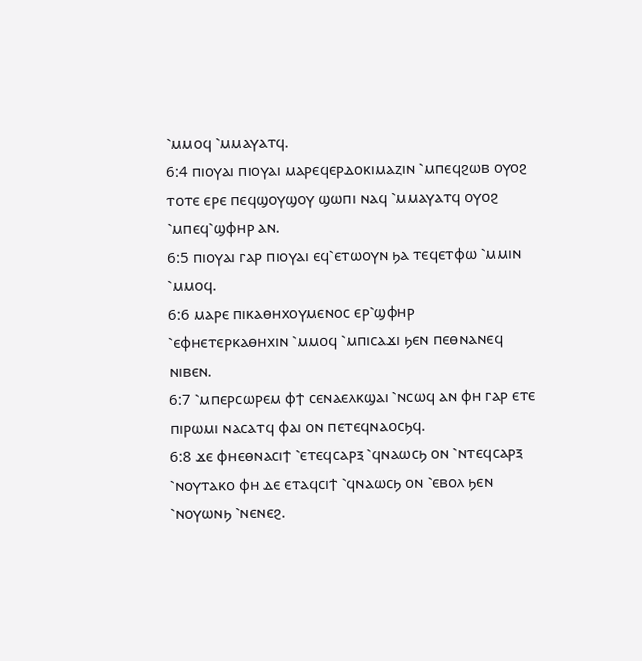⳿ⲙⲙⲟϥ ⳿ⲙⲙⲁⲩⲁⲧϥ.
6:4 ⲡⲓⲟⲩⲁⲓ ⲡⲓⲟⲩⲁⲓ ⲙⲁⲣⲉϥⲉⲣⲇⲟⲕⲓⲙⲁⲍⲓⲛ ⳿ⲙⲡⲉϥϩⲱⲃ ⲟⲩⲟϩ ⲧⲟⲧⲉ ⲉⲣⲉ ⲡⲉϥϣⲟⲩϣⲟⲩ ϣⲱⲡⲓ ⲛⲁϥ ⳿ⲙⲙⲁⲩⲁⲧϥ ⲟⲩⲟϩ ⳿ⲙⲡⲉϥ⳿ϣⲫⲏⲣ ⲁⲛ.
6:5 ⲡⲓⲟⲩⲁⲓ ⲅⲁⲣ ⲡⲓⲟⲩⲁⲓ ⲉϥ⳿ⲉⲧⲱⲟⲩⲛ ϧⲁ ⲧⲉϥⲉⲧⲫⲱ ⳿ⲙⲙⲓⲛ ⳿ⲙⲙⲟϥ.
6:6 ⲙⲁⲣⲉ ⲡⲓⲕⲁⲑⲏⲭⲟⲩⲙⲉⲛⲟⲥ ⲉⲣ⳿ϣⲫⲏⲣ ⳿ⲉⲫⲏⲉⲧⲉⲣⲕⲁⲑⲏⲭⲓⲛ ⳿ⲙⲙⲟϥ ⳿ⲙⲡⲓⲥⲁϫⲓ ϧⲉⲛ ⲡⲉⲑⲛⲁⲛⲉϥ ⲛⲓⲃⲉⲛ.
6:7 ⳿ⲙⲡⲉⲣⲥⲱⲣⲉⲙ ⲫϯ ⲥⲉⲛⲁⲉⲗⲕϣⲁⲓ ⳿ⲛⲥⲱϥ ⲁⲛ ⲫⲏ ⲅⲁⲣ ⲉⲧⲉ ⲡⲓⲣⲱⲙⲓ ⲛⲁⲥⲁⲧϥ ⲫⲁⲓ ⲟⲛ ⲡⲉⲧⲉϥⲛⲁⲟⲥϧϥ.
6:8 ϫⲉ ⲫⲏⲉⲑⲛⲁⲥⲓϯ ⳿ⲉⲧⲉϥⲥⲁⲣⲝ ⳿ϥⲛⲁⲱⲥϧ ⲟⲛ ⳿ⲛⲧⲉϥⲥⲁⲣⲝ ⳿ⲛⲟⲩⲧⲁⲕⲟ ⲫⲏ ⲇⲉ ⲉⲧⲁϥⲥⲓϯ ⳿ϥⲛⲁⲱⲥϧ ⲟⲛ ⳿ⲉⲃⲟⲗ ϧⲉⲛ ⳿ⲛⲟⲩⲱⲛϧ ⳿ⲛⲉⲛⲉϩ.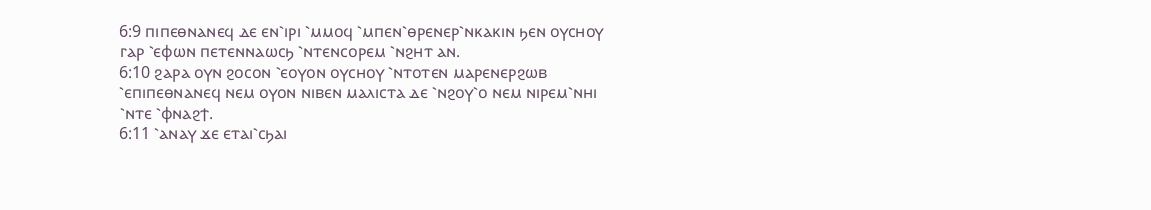6:9 ⲡⲓⲡⲉⲑⲛⲁⲛⲉϥ ⲇⲉ ⲉⲛ⳿ⲓⲣⲓ ⳿ⲙⲙⲟϥ ⳿ⲙⲡⲉⲛ⳿ⲑⲣⲉⲛⲉⲣ⳿ⲛⲕⲁⲕⲓⲛ ϧⲉⲛ ⲟⲩⲥⲏⲟⲩ ⲅⲁⲣ ⳿ⲉⲫⲱⲛ ⲡⲉⲧⲉⲛⲛⲁⲱⲥϧ ⳿ⲛⲧⲉⲛⲥⲟⲣⲉⲙ ⳿ⲛϩⲏⲧ ⲁⲛ.
6:10 ϩⲁⲣⲁ ⲟⲩⲛ ϩⲟⲥⲟⲛ ⳿ⲉⲟⲩⲟⲛ ⲟⲩⲥⲏⲟⲩ ⳿ⲛⲧⲟⲧⲉⲛ ⲙⲁⲣⲉⲛⲉⲣϩⲱⲃ ⳿ⲉⲡⲓⲡⲉⲑⲛⲁⲛⲉϥ ⲛⲉⲙ ⲟⲩⲟⲛ ⲛⲓⲃⲉⲛ ⲙⲁⲗⲓⲥⲧⲁ ⲇⲉ ⳿ⲛϩⲟⲩ⳿ⲟ ⲛⲉⲙ ⲛⲓⲣⲉⲙ⳿ⲛⲏⲓ ⳿ⲛⲧⲉ ⳿ⲫⲛⲁϩϯ.
6:11 ⳿ⲁⲛⲁⲩ ϫⲉ ⲉⲧⲁⲓ⳿ⲥϧⲁⲓ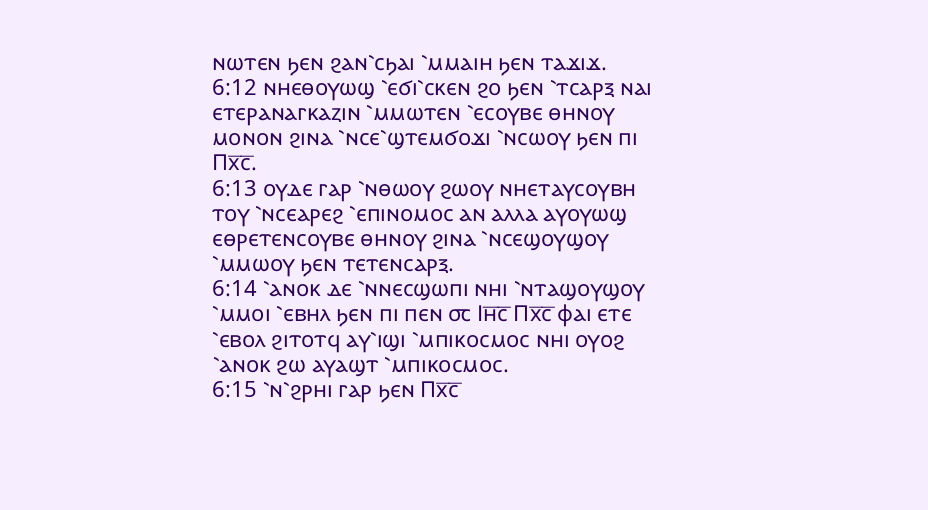ⲛⲱⲧⲉⲛ ϧⲉⲛ ϩⲁⲛ⳿ⲥϧⲁⲓ ⳿ⲙⲙⲁⲓⲏ ϧⲉⲛ ⲧⲁϫⲓϫ.
6:12 ⲛⲏⲉⲑⲟⲩⲱϣ ⳿ⲉϭⲓ⳿ⲥⲕⲉⲛ ϩⲟ ϧⲉⲛ ⳿ⲧⲥⲁⲣⲝ ⲛⲁⲓ ⲉⲧⲉⲣⲁⲛⲁⲅⲕⲁⲍⲓⲛ ⳿ⲙⲙⲱⲧⲉⲛ ⳿ⲉⲥⲟⲩⲃⲉ ⲑⲏⲛⲟⲩ ⲙⲟⲛⲟⲛ ϩⲓⲛⲁ ⳿ⲛⲥⲉ⳿ϣⲧⲉⲙϭⲟϫⲓ ⳿ⲛⲥⲱⲟⲩ ϧⲉⲛ ⲡⲓ Ⲡⲭ̅ⲥ̅.
6:13 ⲟⲩⲇⲉ ⲅⲁⲣ ⳿ⲛⲑⲱⲟⲩ ϩⲱⲟⲩ ⲛⲏⲉⲧⲁⲩⲥⲟⲩⲃⲏ ⲧⲟⲩ ⳿ⲛⲥⲉⲁⲣⲉϩ ⳿ⲉⲡⲓⲛⲟⲙⲟⲥ ⲁⲛ ⲁⲗⲗⲁ ⲁⲩⲟⲩⲱϣ ⲉⲑⲣⲉⲧⲉⲛⲥⲟⲩⲃⲉ ⲑⲏⲛⲟⲩ ϩⲓⲛⲁ ⳿ⲛⲥⲉϣⲟⲩϣⲟⲩ ⳿ⲙⲙⲱⲟⲩ ϧⲉⲛ ⲧⲉⲧⲉⲛⲥⲁⲣⲝ.
6:14 ⳿ⲁⲛⲟⲕ ⲇⲉ ⳿ⲛⲛⲉⲥϣⲱⲡⲓ ⲛⲏⲓ ⳿ⲛⲧⲁϣⲟⲩϣⲟⲩ ⳿ⲙⲙⲟⲓ ⳿ⲉⲃⲏⲗ ϧⲉⲛ ⲡⲓ ⲡⲉⲛ ⳪ Ⲓⲏ̅ⲥ̅ Ⲡⲭ̅ⲥ̅ ⲫⲁⲓ ⲉⲧⲉ ⳿ⲉⲃⲟⲗ ϩⲓⲧⲟⲧϥ ⲁⲩ⳿ⲓϣⲓ ⳿ⲙⲡⲓⲕⲟⲥⲙⲟⲥ ⲛⲏⲓ ⲟⲩⲟϩ ⳿ⲁⲛⲟⲕ ϩⲱ ⲁⲩⲁϣⲧ ⳿ⲙⲡⲓⲕⲟⲥⲙⲟⲥ.
6:15 ⳿ⲛ⳿ϩⲣⲏⲓ ⲅⲁⲣ ϧⲉⲛ Ⲡⲭ̅ⲥ̅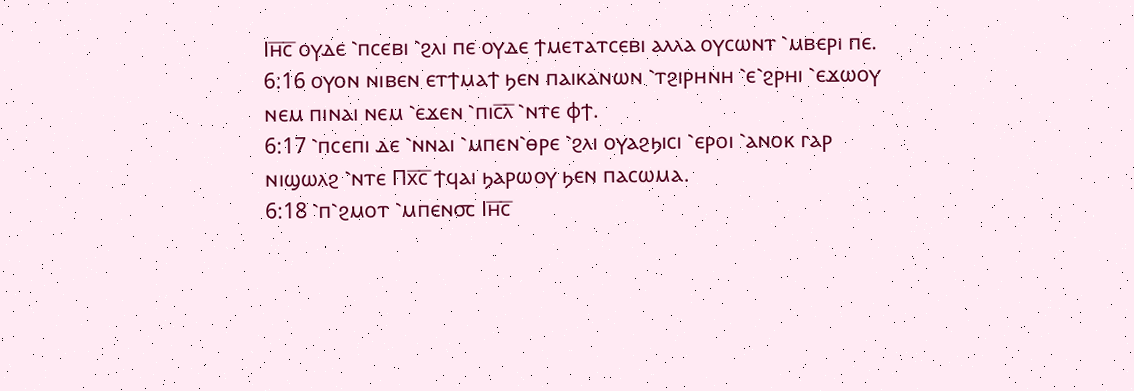Ⲓⲏ̅ⲥ̅ ⲟⲩⲇⲉ ⳿ⲡⲥⲉⲃⲓ ⳿ϩⲗⲓ ⲡⲉ ⲟⲩⲇⲉ ϯⲙⲉⲧⲁⲧⲥⲉⲃⲓ ⲁⲗⲗⲁ ⲟⲩⲥⲱⲛⲧ ⳿ⲙⲃⲉⲣⲓ ⲡⲉ.
6:16 ⲟⲩⲟⲛ ⲛⲓⲃⲉⲛ ⲉⲧϯⲙⲁϯ ϧⲉⲛ ⲡⲁⲓⲕⲁⲛⲱⲛ ⳿ⲧϩⲓⲣⲏⲛⲏ ⳿ⲉ⳿ϩⲣⲏⲓ ⳿ⲉϫⲱⲟⲩ ⲛⲉⲙ ⲡⲓⲛⲁⲓ ⲛⲉⲙ ⳿ⲉϫⲉⲛ ⳿ⲡⲓⲥ̅ⲗ̅ ⳿ⲛⲧⲉ ⲫϯ.
6:17 ⳿ⲡⲥⲉⲡⲓ ⲇⲉ ⳿ⲛⲛⲁⲓ ⳿ⲙⲡⲉⲛ⳿ⲑⲣⲉ ⳿ϩⲗⲓ ⲟⲩⲁϩϧⲓⲥⲓ ⳿ⲉⲣⲟⲓ ⳿ⲁⲛⲟⲕ ⲅⲁⲣ ⲛⲓϣⲱⲗϩ ⳿ⲛⲧⲉ Ⲡⲭ̅ⲥ̅ ϯϥⲁⲓ ϧⲁⲣⲱⲟⲩ ϧⲉⲛ ⲡⲁⲥⲱⲙⲁ.
6:18 ⳿ⲡ⳿ϩⲙⲟⲧ ⳿ⲙⲡⲉⲛ⳪ Ⲓⲏ̅ⲥ̅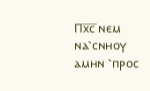Ⲡⲭ̅ⲥ̅ ⲛⲉⲙ ⲛⲁ⳿ⲥⲛⲏⲟⲩ ⲁⲙⲏⲛ ⳿ⲡⲣⲟⲥ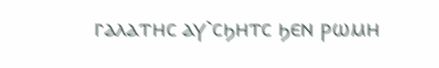ⲅⲁⲗⲁⲧⲏⲥ ⲁⲩ⳿ⲥϧⲏⲧⲥ ϧⲉⲛ ⲣⲱⲙⲏ